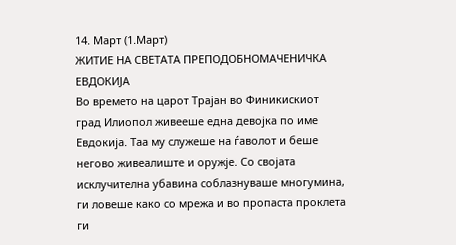14. Март (1.Март)
ЖИТИЕ НА СВЕТАТА ПРЕПОДОБНОМАЧЕНИЧКА ЕВДОКИЈА
Во времето на царот Трајан во Финикискиот град Илиопол живееше една девојка по име Евдокија. Таа му служеше на ѓаволот и беше негово живеалиште и оружје. Со својата исклучителна убавина соблазнуваше многумина, ги ловеше како со мрежа и во пропаста проклета ги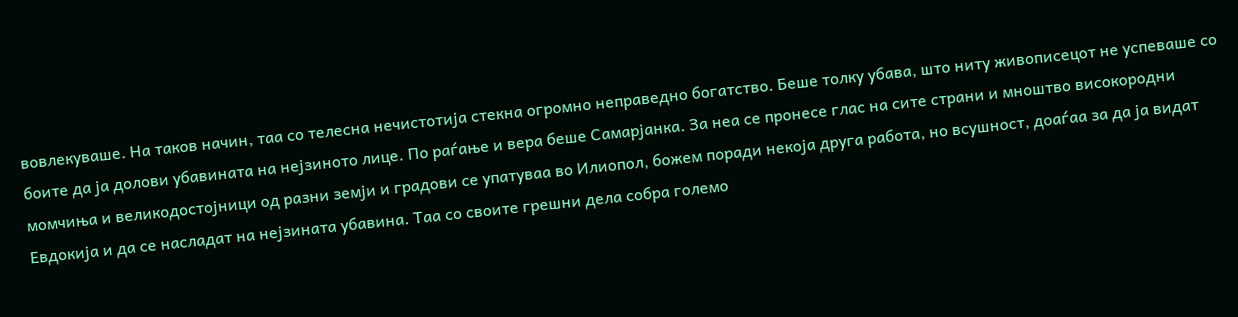вовлекуваше. На таков начин, таа со телесна нечистотија стекна огромно неправедно богатство. Беше толку убава, што ниту живописецот не успеваше со боите да ја долови убавината на нејзиното лице. По раѓање и вера беше Самарјанка. За неа се пронесе глас на сите страни и мноштво високородни момчиња и великодостојници од разни земји и градови се упатуваа во Илиопол, божем поради некоја друга работа, но всушност, доаѓаа за да ја видат Евдокија и да се насладат на нејзината убавина. Таа со своите грешни дела собра големо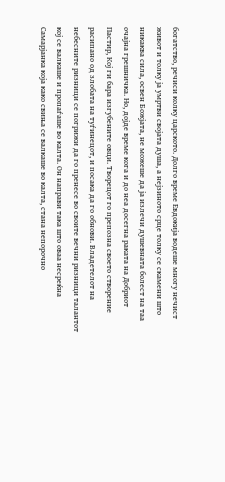богатство, речиси колку царското. Долго време Евдокија водеше многу нечист живот и толку ја умртви својата душа, а нејзиното срце толку се скамени што никаква сила, освен Божјата, не можеше да ја излечи душевната болест на таа очајна грешничка. Но, дојде време кога и до неа досегна раката на Добриот Пастир, Кој ги бара изгубените овци. Творецот го препозна своето створение расипано од злобата на туѓинецот, и посака да го обнови. Владетелот на небесните ризници се погрижи да го пренесе во своите вечни ризници талантот кој се валкаше и пропаѓаше во калта. Он направи така што оваа несреќна Самарјанка која како свиња се валкаше во калта, стана непорочно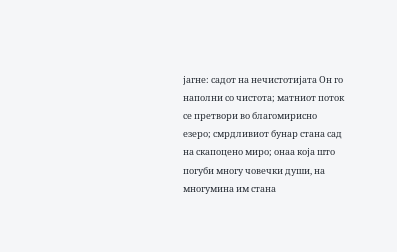јагне: садот на нечистотијата Он го наполни со чистота; матниот поток се претвори во благомирисно езеро; смрдливиот бунар стана сад на скапоцено миро; онаа која што погуби многу човечки души, на многумина им стана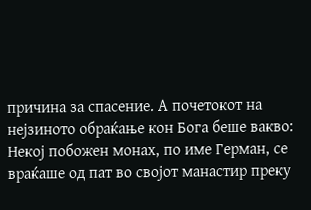причина за спасение. А почетокот на нејзиното обраќање кон Бога беше вакво:
Некој побожен монах, по име Герман, се враќаше од пат во својот манастир преку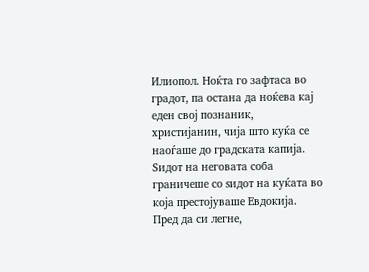Илиопол. Ноќта го зафтаса во градот, па остана да ноќева кај еден свој познаник, христијанин, чија што куќа се наоѓаше до градската капија. Ѕидот на неговата соба граничеше со ѕидот на куќата во која престојуваше Евдокија. Пред да си легне,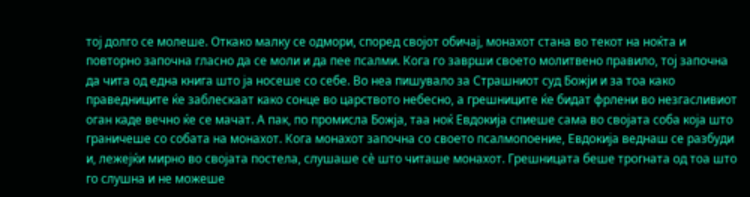тој долго се молеше. Откако малку се одмори, според својот обичај, монахот стана во текот на ноќта и повторно започна гласно да се моли и да пее псалми. Кога го заврши своето молитвено правило, тој започна да чита од една книга што ја носеше со себе. Во неа пишувало за Страшниот суд Божји и за тоа како праведниците ќе заблескаат како сонце во царството небесно, а грешниците ќе бидат фрлени во незгасливиот оган каде вечно ќе се мачат. А пак, по промисла Божја, таа ноќ Евдокија спиеше сама во својата соба која што граничеше со собата на монахот. Кога монахот започна со своето псалмопоение, Евдокија веднаш се разбуди и, лежејќи мирно во својата постела, слушаше сѐ што читаше монахот. Грешницата беше трогната од тоа што го слушна и не можеше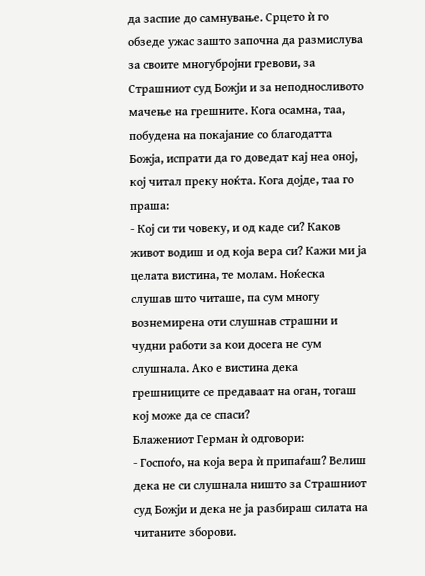да заспие до самнување. Срцето ѝ го обзеде ужас зашто започна да размислува за своите многубројни гревови, за Страшниот суд Божји и за неподносливото мачење на грешните. Кога осамна, таа, побудена на покајание со благодатта Божја, испрати да го доведат кај неа оној, кој читал преку ноќта. Кога дојде, таа го праша:
- Кој си ти човеку, и од каде си? Каков живот водиш и од која вера си? Кажи ми ја целата вистина, те молам. Ноќеска слушав што читаше, па сум многу вознемирена оти слушнав страшни и чудни работи за кои досега не сум слушнала. Ако е вистина дека грешниците се предаваат на оган, тогаш кој може да се спаси?
Блажениот Герман ѝ одговори:
- Госпоѓо, на која вера ѝ припаѓаш? Велиш дека не си слушнала ништо за Страшниот суд Божји и дека не ја разбираш силата на читаните зборови.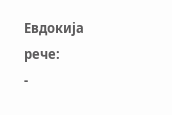Евдокија рече:
-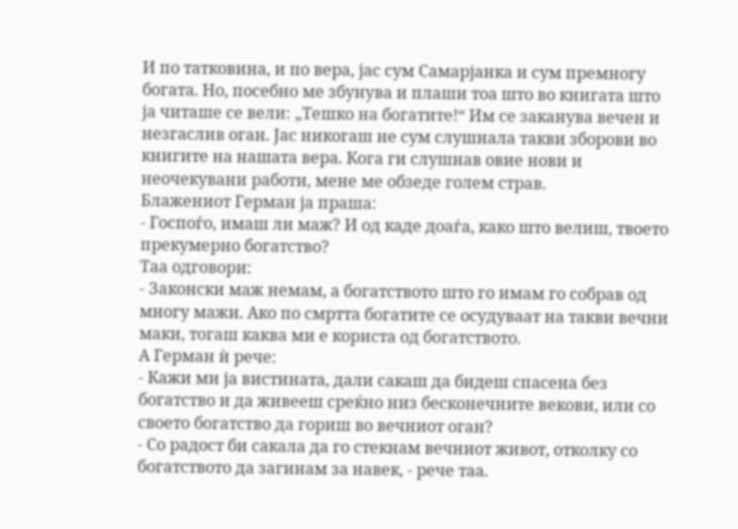И по татковина, и по вера, јас сум Самарјанка и сум премногу богата. Но, посебно ме збунува и плаши тоа што во книгата што ја читаше се вели: „Тешко на богатите!“ Им се заканува вечен и незгаслив оган. Јас никогаш не сум слушнала такви зборови во книгите на нашата вера. Кога ги слушнав овие нови и неочекувани работи, мене ме обзеде голем страв.
Блажениот Герман ја праша:
- Госпоѓо, имаш ли маж? И од каде доаѓа, како што велиш, твоето прекумерно богатство?
Таа одговори:
- Законски маж немам, а богатството што го имам го собрав од многу мажи. Ако по смртта богатите се осудуваат на такви вечни маки, тогаш каква ми е користа од богатството.
А Герман ѝ рече:
- Кажи ми ја вистината, дали сакаш да бидеш спасена без богатство и да живееш среќно низ бесконечните векови, или со своето богатство да гориш во вечниот оган?
- Со радост би сакала да го стекнам вечниот живот, отколку со богатството да загинам за навек, - рече таа.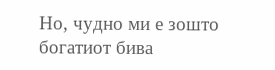Но, чудно ми е зошто богатиот бива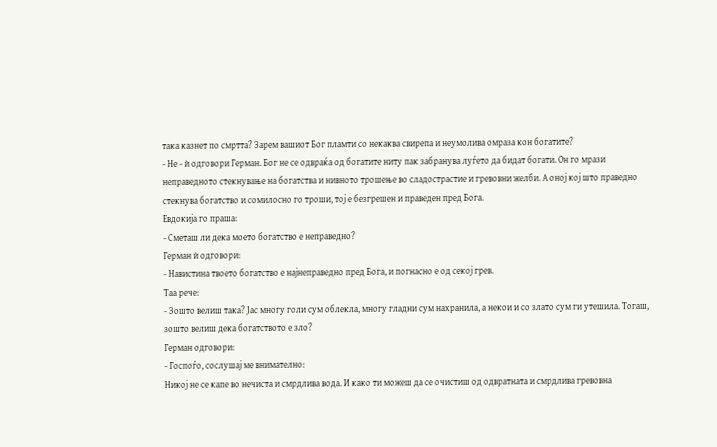така казнет по смртта? Зарем вашиот Бог пламти со некаква свирепа и неумолива омраза кон богатите?
- Не - ѝ одговори Герман. Бог не се одвраќа од богатите ниту пак забранува луѓето да бидат богати. Он го мрази неправедното стекнување на богатства и нивното трошење во сладострастие и гревовни желби. А оној кој што праведно стекнува богатство и сомилосно го троши, тој е безгрешен и праведен пред Бога.
Евдокија го праша:
- Сметаш ли дека моето богатство е неправедно?
Герман ѝ одговори:
- Навистина твоето богатство е најнеправедно пред Бога, и погнасно е од секој грев.
Таа рече:
- Зошто велиш така? Јас многу голи сум облекла, многу гладни сум нахранила, а некои и со злато сум ги утешила. Тогаш, зошто велиш дека богатството е зло?
Герман одговори:
- Госпоѓо, сослушај ме внимателно:
Никој не се капе во нечиста и смрдлива вода. И како ти можеш да се очистиш од одвратната и смрдлива гревовна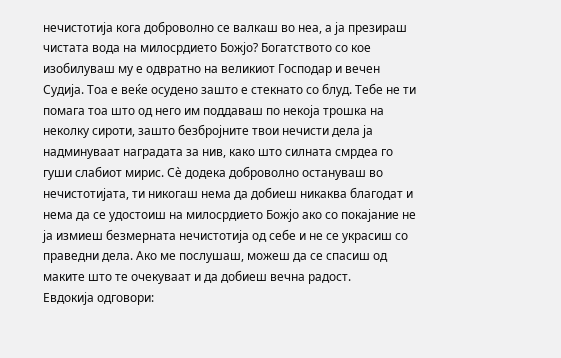нечистотија кога доброволно се валкаш во неа, а ја презираш чистата вода на милосрдието Божјо? Богатството со кое изобилуваш му е одвратно на великиот Господар и вечен Судија. Тоа е веќе осудено зашто е стекнато со блуд. Тебе не ти помага тоа што од него им поддаваш по некоја трошка на неколку сироти, зашто безбројните твои нечисти дела ја надминуваат наградата за нив, како што силната смрдеа го гуши слабиот мирис. Сѐ додека доброволно остануваш во нечистотијата, ти никогаш нема да добиеш никаква благодат и нема да се удостоиш на милосрдието Божјо ако со покајание не ја измиеш безмерната нечистотија од себе и не се украсиш со праведни дела. Ако ме послушаш, можеш да се спасиш од маките што те очекуваат и да добиеш вечна радост.
Евдокија одговори: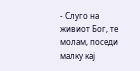- Слуго на живиот Бог, те молам, поседи малку кај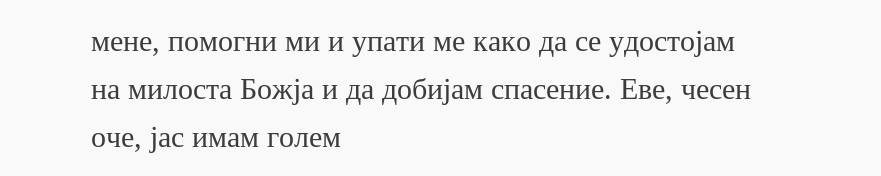мене, помогни ми и упати ме како да се удостојам на милоста Божја и да добијам спасение. Еве, чесен оче, јас имам голем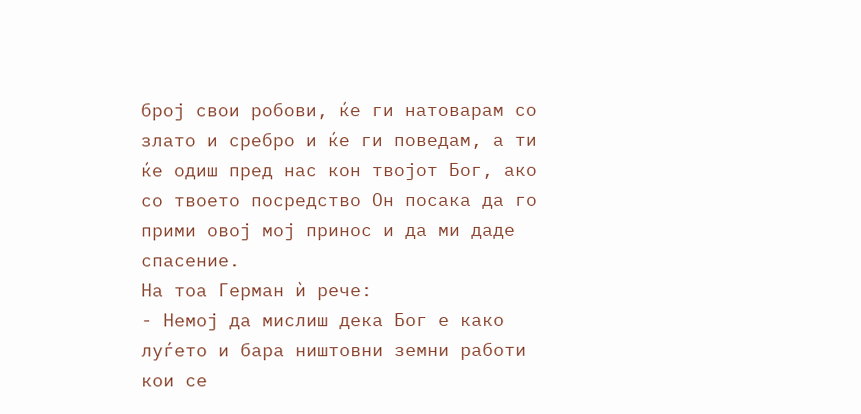број свои робови, ќе ги натоварам со злато и сребро и ќе ги поведам, а ти ќе одиш пред нас кон твојот Бог, ако со твоето посредство Он посака да го прими овој мој принос и да ми даде спасение.
На тоа Герман ѝ рече:
- Немој да мислиш дека Бог е како луѓето и бара ништовни земни работи кои се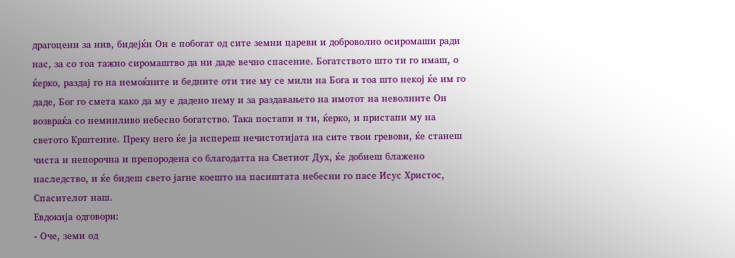драгоцени за нив, бидејќи Он е побогат од сите земни цареви и доброволно осиромаши ради нас, за со тоа тажно сиромаштво да ни даде вечно спасение. Богатството што ти го имаш, о ќерко, раздај го на немоќните и бедните оти тие му се мили на Бога и тоа што некој ќе им го даде, Бог го смета како да му е дадено нему и за раздавањето на имотот на неволните Он возвраќа со неминливо небесно богатство. Така постапи и ти, ќерко, и пристапи му на светото Крштение. Преку него ќе ја испереш нечистотијата на сите твои гревови, ќе станеш чиста и непорочна и препородена со благодатта на Светиот Дух, ќе добиеш блажено наследство, и ќе бидеш свето јагне коешто на пасиштата небесни го пасе Исус Христос, Спасителот наш.
Евдокија одговори:
- Оче, земи од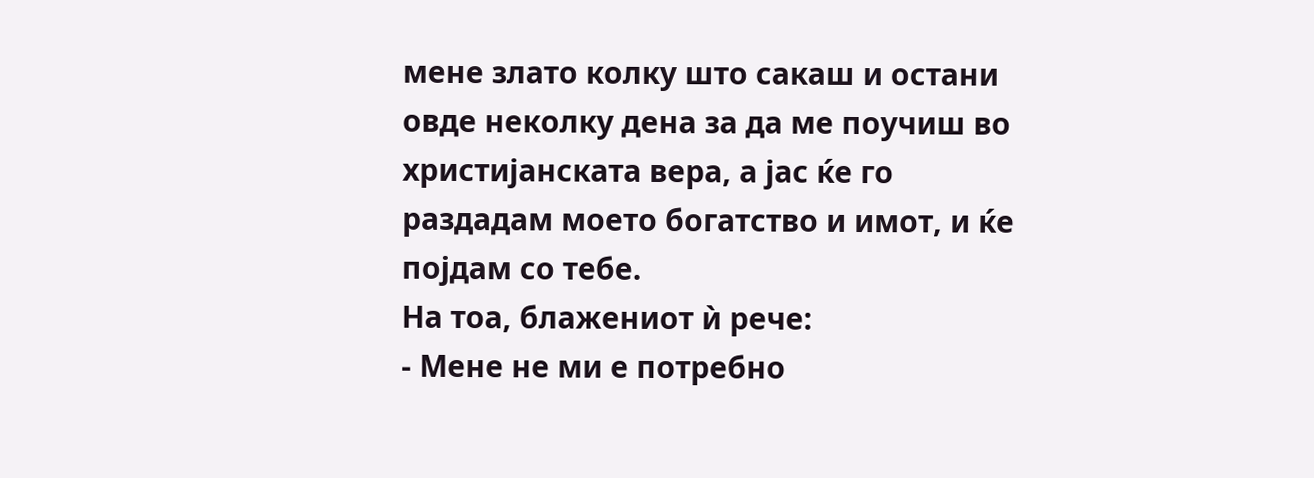мене злато колку што сакаш и остани овде неколку дена за да ме поучиш во христијанската вера, а јас ќе го раздадам моето богатство и имот, и ќе појдам со тебе.
На тоа, блажениот ѝ рече:
- Мене не ми е потребно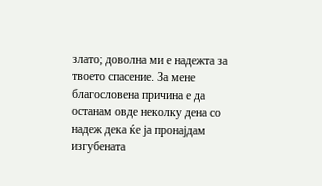злато; доволна ми е надежта за твоето спасение. За мене благословена причина е да останам овде неколку дена со надеж дека ќе ја пронајдам изгубената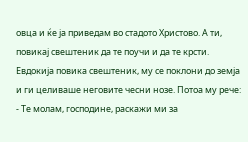овца и ќе ја приведам во стадото Христово. А ти, повикај свештеник да те поучи и да те крсти.
Евдокија повика свештеник, му се поклони до земја и ги целиваше неговите чесни нозе. Потоа му рече:
- Те молам, господине, раскажи ми за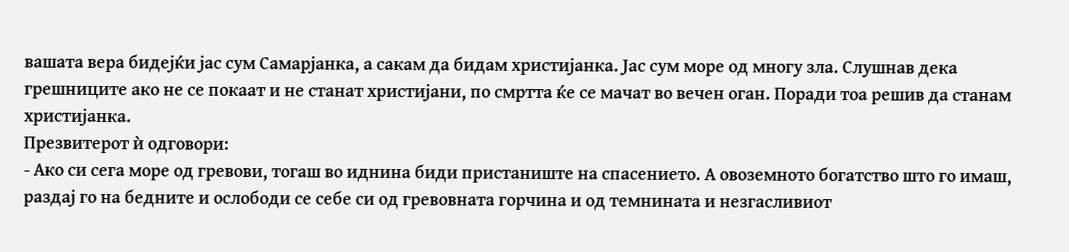вашата вера бидејќи јас сум Самарјанка, а сакам да бидам христијанка. Јас сум море од многу зла. Слушнав дека грешниците ако не се покаат и не станат христијани, по смртта ќе се мачат во вечен оган. Поради тоа решив да станам христијанка.
Презвитерот ѝ одговори:
- Ако си сега море од гревови, тогаш во иднина биди пристаниште на спасението. А овоземното богатство што го имаш, раздај го на бедните и ослободи се себе си од гревовната горчина и од темнината и незгасливиот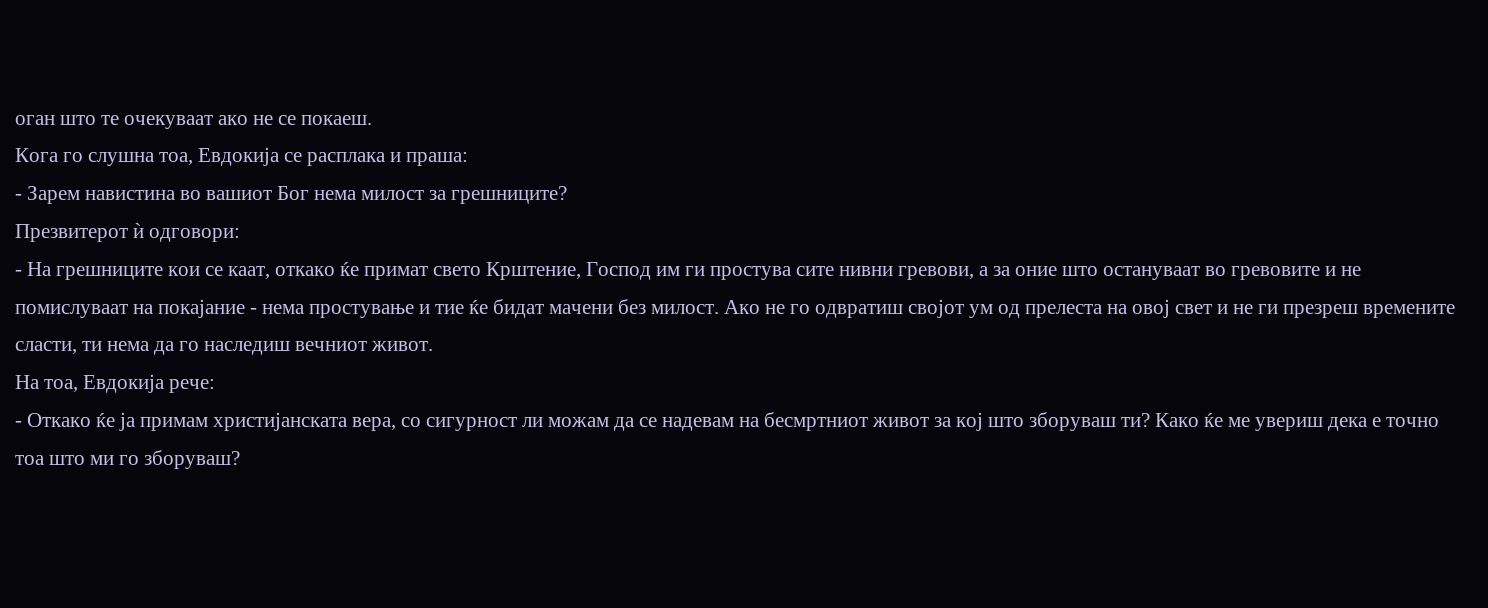оган што те очекуваат ако не се покаеш.
Кога го слушна тоа, Евдокија се расплака и праша:
- Зарем навистина во вашиот Бог нема милост за грешниците?
Презвитерот ѝ одговори:
- На грешниците кои се каат, откако ќе примат свето Крштение, Господ им ги простува сите нивни гревови, а за оние што остануваат во гревовите и не помислуваат на покајание - нема простување и тие ќе бидат мачени без милост. Ако не го одвратиш својот ум од прелеста на овој свет и не ги презреш времените сласти, ти нема да го наследиш вечниот живот.
На тоа, Евдокија рече:
- Откако ќе ја примам христијанската вера, со сигурност ли можам да се надевам на бесмртниот живот за кој што зборуваш ти? Како ќе ме увериш дека е точно тоа што ми го зборуваш?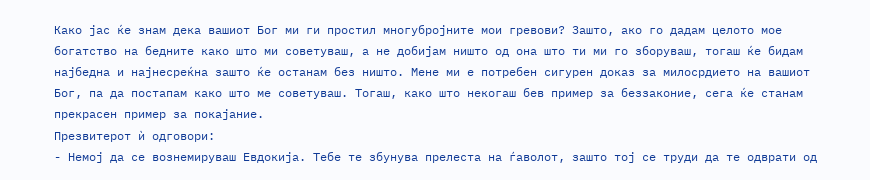Како јас ќе знам дека вашиот Бог ми ги простил многубројните мои гревови? Зашто, ако го дадам целото мое богатство на бедните како што ми советуваш, а не добијам ништо од она што ти ми го зборуваш, тогаш ќе бидам најбедна и најнесреќна зашто ќе останам без ништо. Мене ми е потребен сигурен доказ за милосрдието на вашиот Бог, па да постапам како што ме советуваш. Тогаш, како што некогаш бев пример за беззаконие, сега ќе станам прекрасен пример за покајание.
Презвитерот ѝ одговори:
- Немој да се вознемируваш Евдокија. Тебе те збунува прелеста на ѓаволот, зашто тој се труди да те одврати од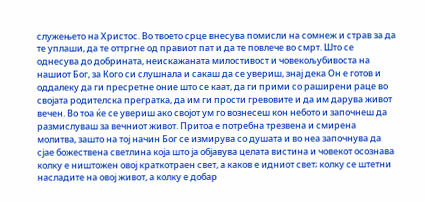служењето на Христос. Во твоето срце внесува помисли на сомнеж и страв за да те уплаши, да те оттргне од правиот пат и да те повлече во смрт. Што се однесува до добрината, неискажаната милостивост и човекољубивоста на нашиот Бог, за Кого си слушнала и сакаш да се увериш, знај дека Он е готов и оддалеку да ги пресретне оние што се каат, да ги прими со раширени раце во својата родителска прегратка, да им ги прости гревовите и да им дарува живот вечен. Во тоа ќе се увериш ако својот ум го вознесеш кон небото и започнеш да размислуваш за вечниот живот. Притоа е потребна трезвена и смирена молитва, зашто на тој начин Бог се измирува со душата и во неа започнува да сјае божествена светлина која што ја објавува целата вистина и човекот осознава колку е ништожен овој краткотраен свет, а каков е идниот свет; колку се штетни насладите на овој живот, а колку е добар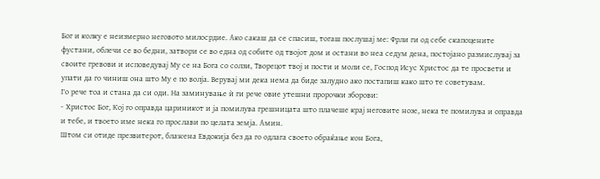Бог и колку е неизмерно неговото милосрдие. Ако сакаш да се спасиш, тогаш послушај ме: Фрли ги од себе скапоцените фустани, облечи се во бедни, затвори се во една од собите од твојот дом и остани во неа седум дена, постојано размислувај за своите гревови и исповедувај Му се на Бога со солзи, Творецот твој и пости и моли се, Господ Исус Христос да те просвети и упати да го чиниш она што Му е по волја. Верувај ми дека нема да биде залудно ако постапиш како што те советувам.
Го рече тоа и стана да си оди. На заминување ѝ ги рече овие утешни пророчки зборови:
- Христос Бог, Кој го оправда цариникот и ја помилува грешницата што плачеше крај неговите нозе, нека те помилува и оправда и тебе, и твоето име нека го прослави по целата земја. Амин.
Штом си отиде презвитерот, блажена Евдокија без да го одлага своето обраќање кон Бога,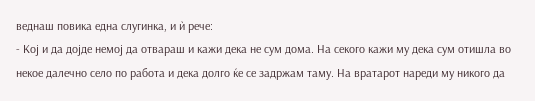веднаш повика една слугинка, и ѝ рече:
- Кој и да дојде немој да отвараш и кажи дека не сум дома. На секого кажи му дека сум отишла во некое далечно село по работа и дека долго ќе се задржам таму. На вратарот нареди му никого да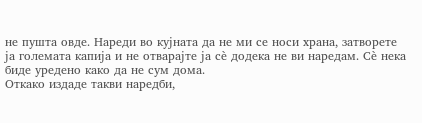не пушта овде. Нареди во кујната да не ми се носи храна, затворете ја големата капија и не отварајте ја сѐ додека не ви наредам. Сѐ нека биде уредено како да не сум дома.
Откако издаде такви наредби,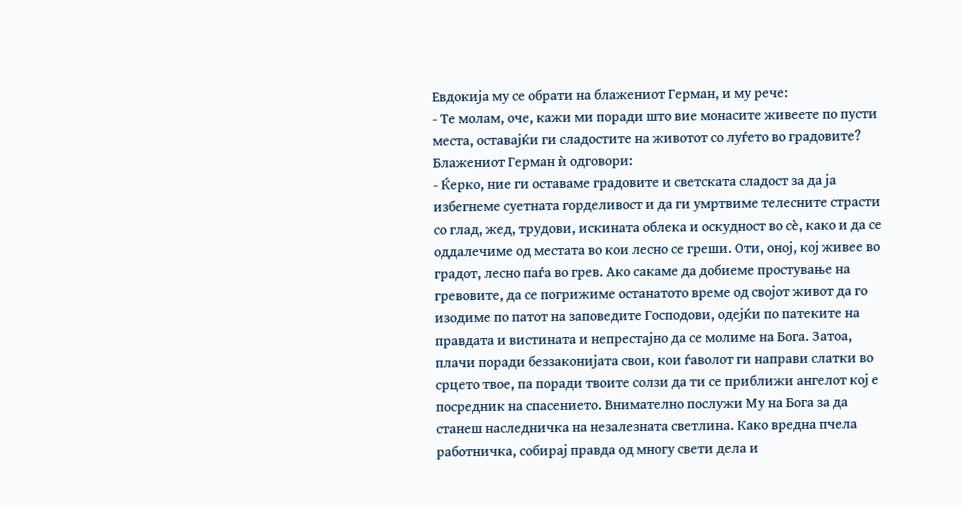Евдокија му се обрати на блажениот Герман, и му рече:
- Те молам, оче, кажи ми поради што вие монасите живеете по пусти места, оставајќи ги сладостите на животот со луѓето во градовите?
Блажениот Герман ѝ одговори:
- Ќерко, ние ги оставаме градовите и светската сладост за да ја избегнеме суетната горделивост и да ги умртвиме телесните страсти со глад, жед, трудови, искината облека и оскудност во сѐ, како и да се оддалечиме од местата во кои лесно се греши. Оти, оној, кој живее во градот, лесно паѓа во грев. Ако сакаме да добиеме простување на гревовите, да се погрижиме останатото време од својот живот да го изодиме по патот на заповедите Господови, одејќи по патеките на правдата и вистината и непрестајно да се молиме на Бога. Затоа, плачи поради беззаконијата свои, кои ѓаволот ги направи слатки во срцето твое, па поради твоите солзи да ти се приближи ангелот кој е посредник на спасението. Внимателно послужи Му на Бога за да станеш наследничка на незалезната светлина. Како вредна пчела работничка, собирај правда од многу свети дела и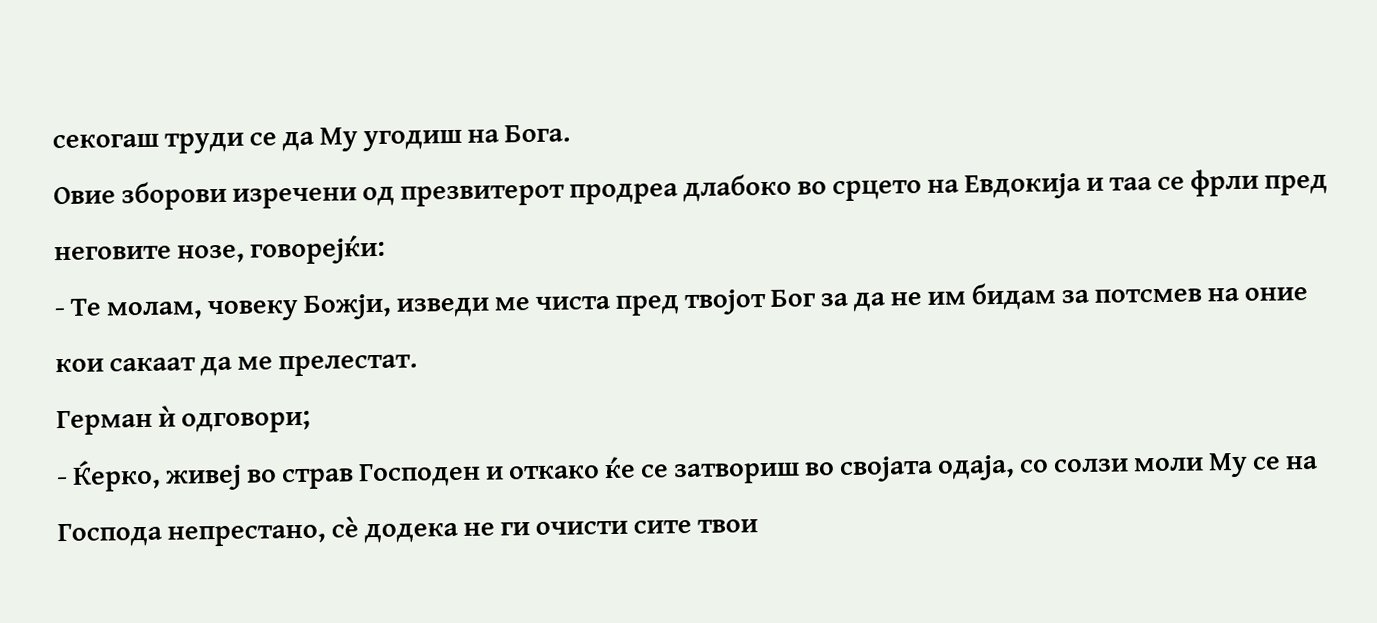секогаш труди се да Му угодиш на Бога.
Овие зборови изречени од презвитерот продреа длабоко во срцето на Евдокија и таа се фрли пред неговите нозе, говорејќи:
- Те молам, човеку Божји, изведи ме чиста пред твојот Бог за да не им бидам за потсмев на оние кои сакаат да ме прелестат.
Герман ѝ одговори;
- Ќерко, живеј во страв Господен и откако ќе се затвориш во својата одаја, со солзи моли Му се на Господа непрестано, сѐ додека не ги очисти сите твои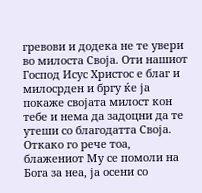гревови и додека не те увери во милоста Своја. Оти нашиот Господ Исус Христос е благ и милосрден и бргу ќе ја покаже својата милост кон тебе и нема да задоцни да те утеши со благодатта Своја.
Откако го рече тоа, блажениот Му се помоли на Бога за неа, ја осени со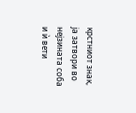крстниот знак, ја затвори во нејзината соба и ѝ вети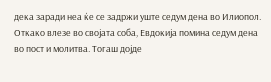дека заради неа ќе се задржи уште седум дена во Илиопол.
Откако влезе во својата соба, Евдокија помина седум дена во пост и молитва. Тогаш дојде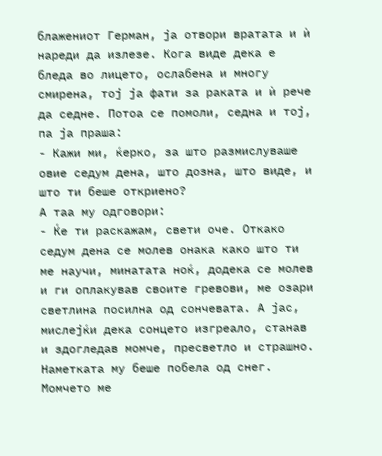блажениот Герман, ја отвори вратата и ѝ нареди да излезе. Кога виде дека е бледа во лицето, ослабена и многу смирена, тој ја фати за раката и ѝ рече да седне. Потоа се помоли, седна и тој, па ја праша:
- Кажи ми, ќерко, за што размислуваше овие седум дена, што дозна, што виде, и што ти беше откриено?
А таа му одговори:
- Ќе ти раскажам, свети оче. Откако седум дена се молев онака како што ти ме научи, минатата ноќ, додека се молев и ги оплакував своите гревови, ме озари светлина посилна од сончевата. А јас, мислејќи дека сонцето изгреало, станав и здогледав момче, пресветло и страшно. Наметката му беше побела од снег. Момчето ме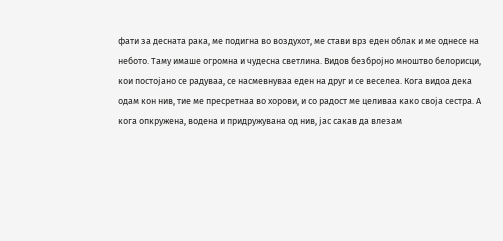фати за десната рака, ме подигна во воздухот, ме стави врз еден облак и ме однесе на небото. Таму имаше огромна и чудесна светлина. Видов безбројно мноштво белорисци, кои постојано се радуваа, се насмевнуваа еден на друг и се веселеа. Кога видоа дека одам кон нив, тие ме пресретнаа во хорови, и со радост ме целиваа како своја сестра. А кога опкружена, водена и придружувана од нив, јас сакав да влезам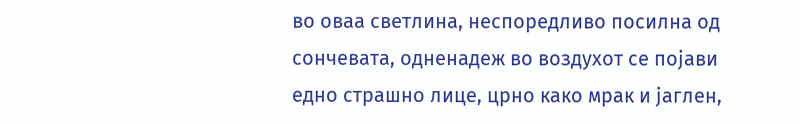во оваа светлина, неспоредливо посилна од сончевата, одненадеж во воздухот се појави едно страшно лице, црно како мрак и јаглен,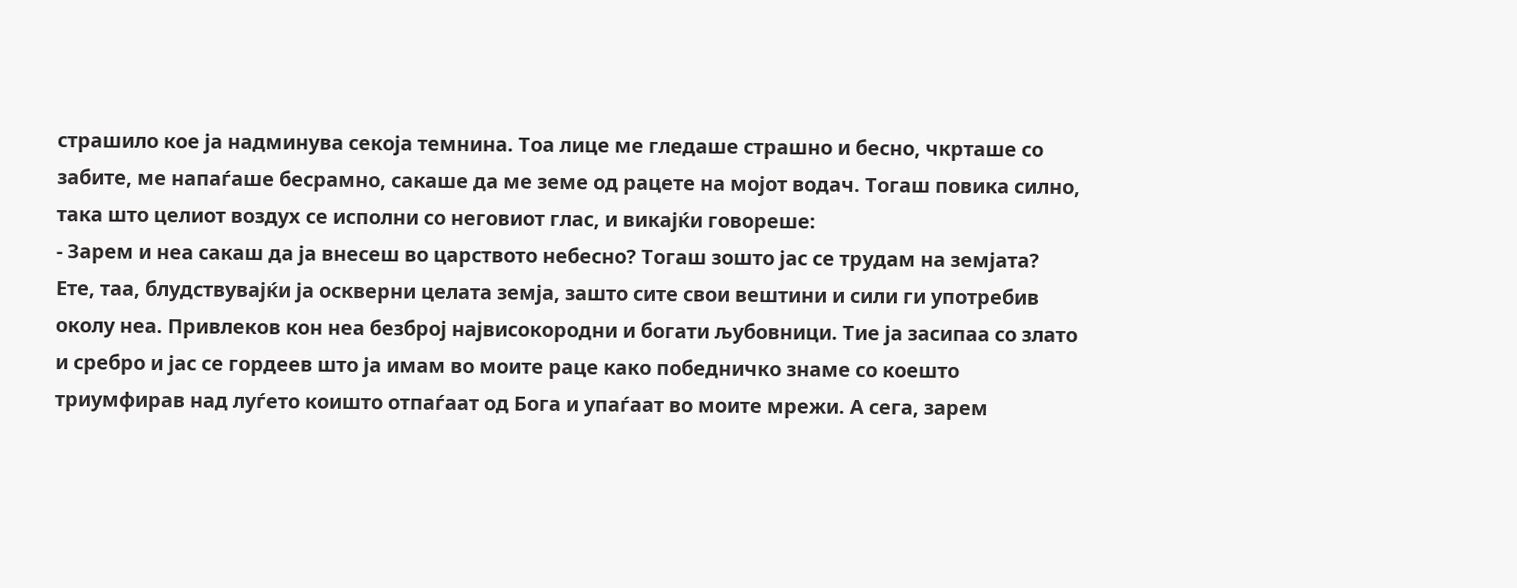страшило кое ја надминува секоја темнина. Тоа лице ме гледаше страшно и бесно, чкрташе со забите, ме напаѓаше бесрамно, сакаше да ме земе од рацете на мојот водач. Тогаш повика силно, така што целиот воздух се исполни со неговиот глас, и викајќи говореше:
- Зарем и неа сакаш да ја внесеш во царството небесно? Тогаш зошто јас се трудам на земјата? Ете, таа, блудствувајќи ја оскверни целата земја, зашто сите свои вештини и сили ги употребив околу неа. Привлеков кон неа безброј највисокородни и богати љубовници. Тие ја засипаа со злато и сребро и јас се гордеев што ја имам во моите раце како победничко знаме со коешто триумфирав над луѓето коишто отпаѓаат од Бога и упаѓаат во моите мрежи. А сега, зарем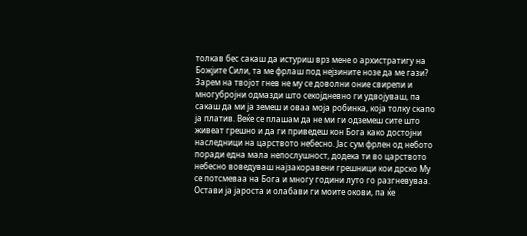толкав бес сакаш да истуриш врз мене о архистратигу на Божјите Сили, та ме фрлаш под нејзините нозе да ме гази? Зарем на твојот гнев не му се доволни оние свирепи и многубројни одмазди што секојдневно ги удвојуваш, па сакаш да ми ја земеш и оваа моја робинка, која толку скапо ја платив. Веќе се плашам да не ми ги одземеш сите што живеат грешно и да ги приведеш кон Бога како достојни наследници на царството небесно. Јас сум фрлен од небото поради една мала непослушност, додека ти во царството небесно воведуваш најзакоравени грешници кои дрско Му се потсмеваа на Бога и многу години луто го разгневуваа. Остави ја јароста и олабави ги моите окови, па ќе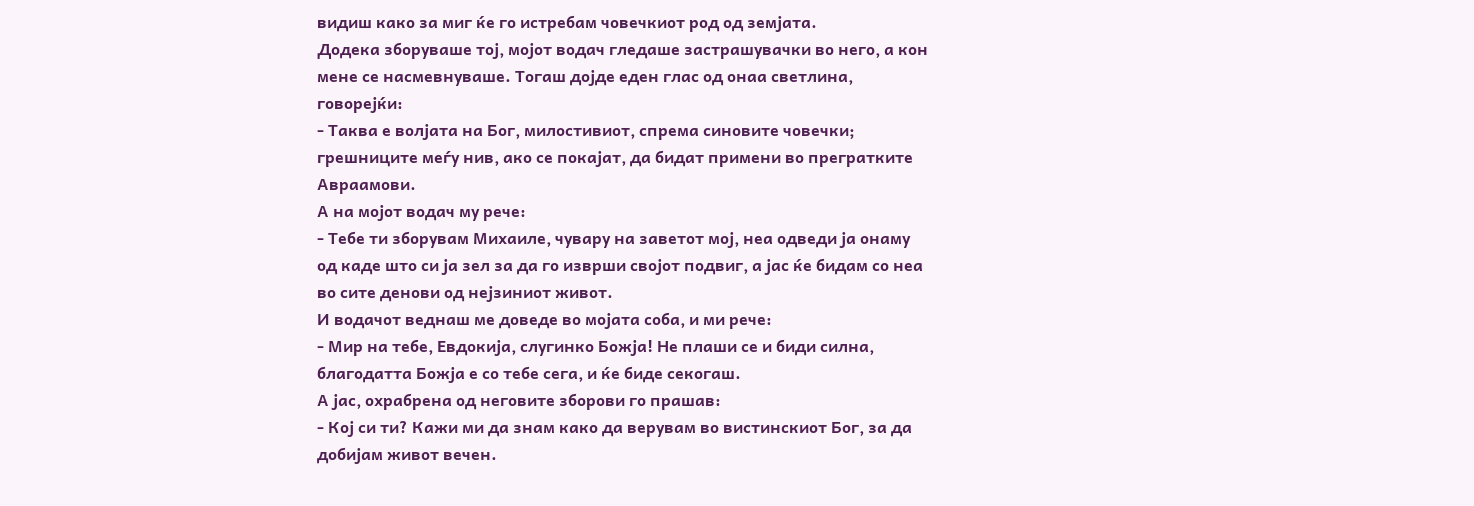видиш како за миг ќе го истребам човечкиот род од земјата.
Додека зборуваше тој, мојот водач гледаше застрашувачки во него, а кон мене се насмевнуваше. Тогаш дојде еден глас од онаа светлина, говорејќи:
- Таква е волјата на Бог, милостивиот, спрема синовите човечки; грешниците меѓу нив, ако се покајат, да бидат примени во прегратките Авраамови.
А на мојот водач му рече:
- Тебе ти зборувам Михаиле, чувару на заветот мој, неа одведи ја онаму од каде што си ја зел за да го изврши својот подвиг, а јас ќе бидам со неа во сите денови од нејзиниот живот.
И водачот веднаш ме доведе во мојата соба, и ми рече:
- Мир на тебе, Евдокија, слугинко Божја! Не плаши се и биди силна, благодатта Божја е со тебе сега, и ќе биде секогаш.
А јас, охрабрена од неговите зборови го прашав:
- Кој си ти? Кажи ми да знам како да верувам во вистинскиот Бог, за да добијам живот вечен.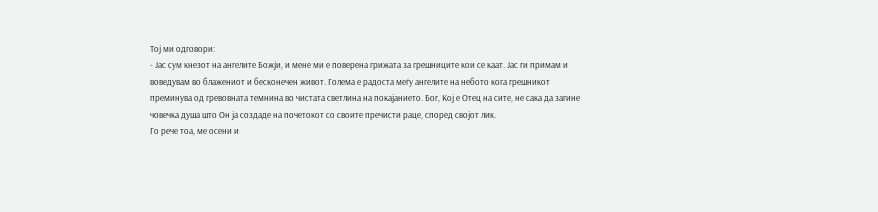Тој ми одговори:
- Јас сум кнезот на ангелите Божји, и мене ми е поверена грижата за грешниците кои се каат. Јас ги примам и воведувам во блажениот и бесконечен живот. Голема е радоста меѓу ангелите на небото кога грешникот преминува од гревовната темнина во чистата светлина на покајанието. Бог, Кој е Отец на сите, не сака да загине човечка душа што Он ја создаде на почетокот со своите пречисти раце, според својот лик.
Го рече тоа, ме осени и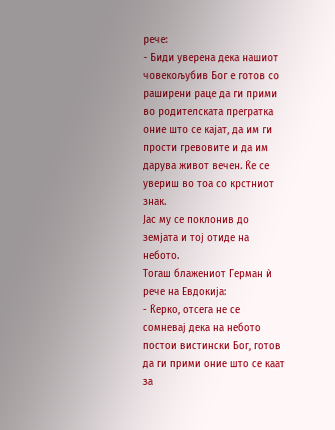рече:
- Биди уверена дека нашиот човекољубив Бог е готов со раширени раце да ги прими во родителската прегратка оние што се кајат, да им ги прости гревовите и да им дарува живот вечен. Ќе се увериш во тоа со крстниот знак.
Јас му се поклонив до земјата и тој отиде на небото.
Тогаш блажениот Герман ѝ рече на Евдокија:
- Ќерко, отсега не се сомневај дека на небото постои вистински Бог, готов да ги прими оние што се каат за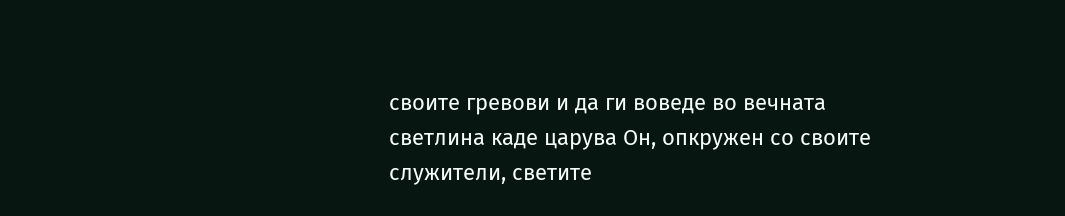своите гревови и да ги воведе во вечната светлина каде царува Он, опкружен со своите служители, светите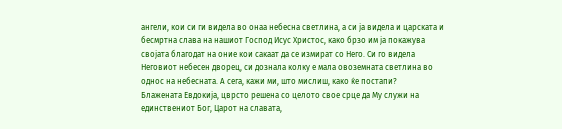ангели, кои си ги видела во онаа небесна светлина, а си ја видела и царската и бесмртна слава на нашиот Господ Исус Христос, како брзо им ја покажува својата благодат на оние кои сакаат да се измират со Него. Си го видела Неговиот небесен дворец, си дознала колку е мала овоземната светлина во однос на небесната. А сега, кажи ми, што мислиш, како ќе постапи?
Блажената Евдокија, цврсто решена со целото свое срце да Му служи на единствениот Бог, Царот на славата,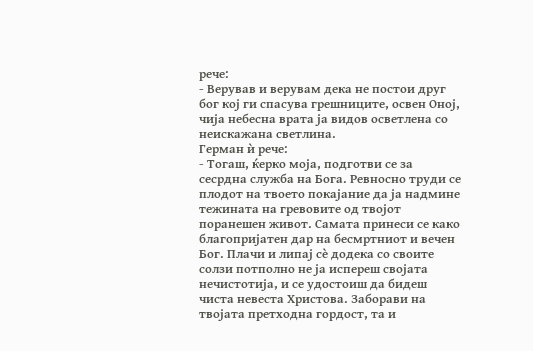рече:
- Верував и верувам дека не постои друг бог кој ги спасува грешниците, освен Оној, чија небесна врата ја видов осветлена со неискажана светлина.
Герман ѝ рече:
- Тогаш, ќерко моја, подготви се за сесрдна служба на Бога. Ревносно труди се плодот на твоето покајание да ја надмине тежината на гревовите од твојот поранешен живот. Самата принеси се како благопријатен дар на бесмртниот и вечен Бог. Плачи и липај сѐ додека со своите солзи потполно не ја испереш својата нечистотија, и се удостоиш да бидеш чиста невеста Христова. Заборави на твојата претходна гордост, та и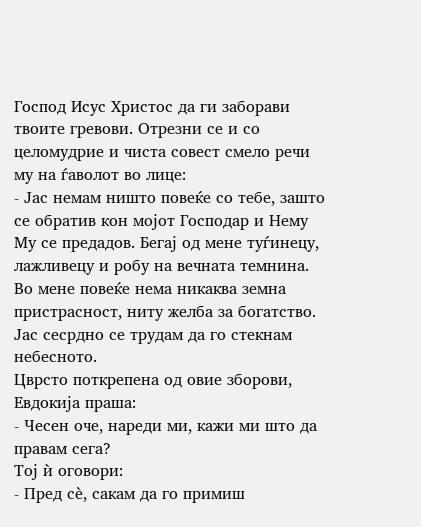Господ Исус Христос да ги заборави твоите гревови. Отрезни се и со целомудрие и чиста совест смело речи му на ѓаволот во лице:
- Јас немам ништо повеќе со тебе, зашто се обратив кон мојот Господар и Нему Му се предадов. Бегај од мене туѓинецу, лажливецу и робу на вечната темнина. Во мене повеќе нема никаква земна пристрасност, ниту желба за богатство. Јас сесрдно се трудам да го стекнам небесното.
Цврсто поткрепена од овие зборови, Евдокија праша:
- Чесен оче, нареди ми, кажи ми што да правам сега?
Тој ѝ оговори:
- Пред сѐ, сакам да го примиш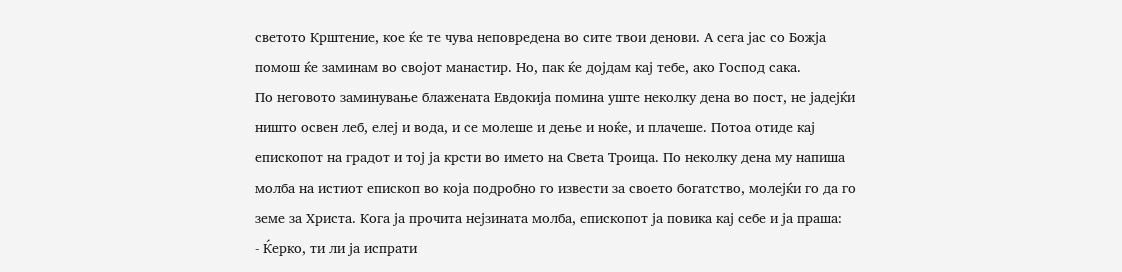светото Крштение, кое ќе те чува неповредена во сите твои денови. А сега јас со Божја помош ќе заминам во својот манастир. Но, пак ќе дојдам кај тебе, ако Господ сака.
По неговото заминување блажената Евдокија помина уште неколку дена во пост, не јадејќи ништо освен леб, елеј и вода, и се молеше и дење и ноќе, и плачеше. Потоа отиде кај епископот на градот и тој ја крсти во името на Света Троица. По неколку дена му напиша молба на истиот епископ во која подробно го извести за своето богатство, молејќи го да го земе за Христа. Кога ја прочита нејзината молба, епископот ја повика кај себе и ја праша:
- Ќерко, ти ли ја испрати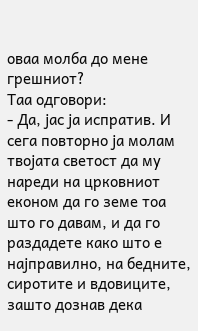оваа молба до мене грешниот?
Таа одговори:
- Да, јас ја испратив. И сега повторно ја молам твојата светост да му нареди на црковниот економ да го земе тоа што го давам, и да го раздадете како што е најправилно, на бедните, сиротите и вдовиците, зашто дознав дека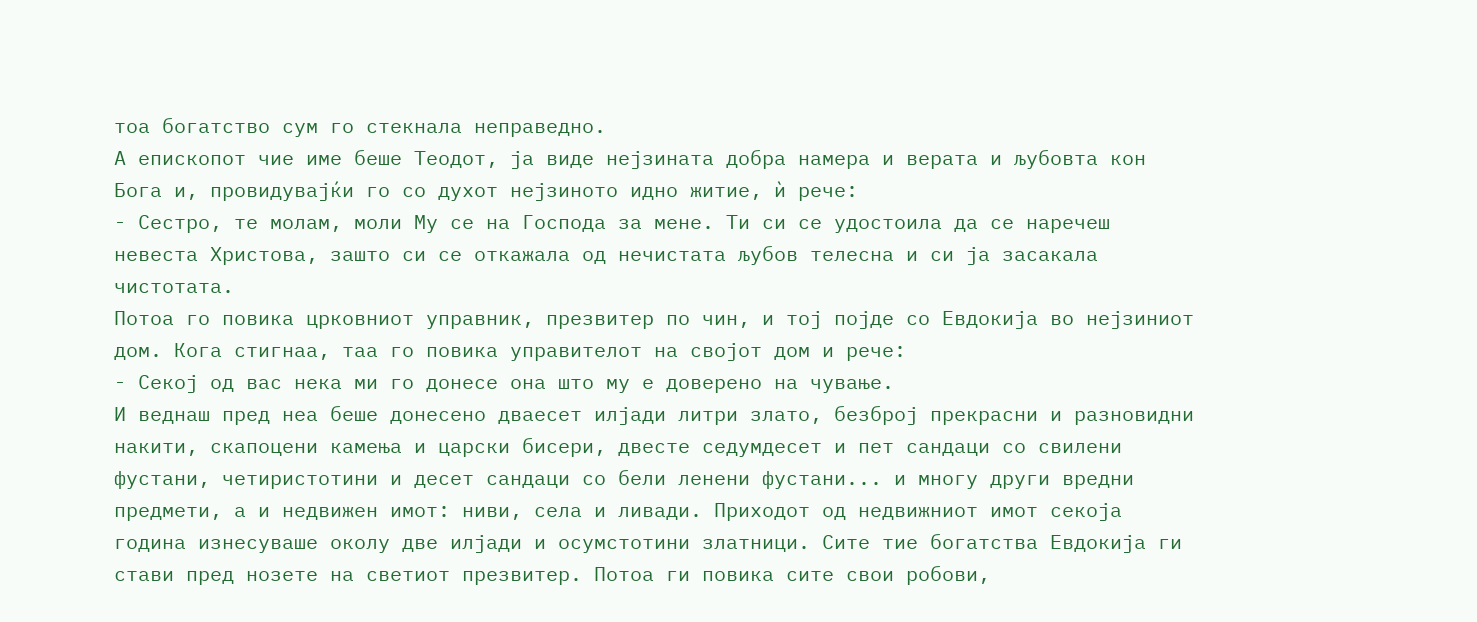тоа богатство сум го стекнала неправедно.
А епископот чие име беше Теодот, ја виде нејзината добра намера и верата и љубовта кон Бога и, провидувајќи го со духот нејзиното идно житие, ѝ рече:
- Сестро, те молам, моли Му се на Господа за мене. Ти си се удостоила да се наречеш невеста Христова, зашто си се откажала од нечистата љубов телесна и си ја засакала чистотата.
Потоа го повика црковниот управник, презвитер по чин, и тој појде со Евдокија во нејзиниот дом. Кога стигнаа, таа го повика управителот на својот дом и рече:
- Секој од вас нека ми го донесе она што му е доверено на чување.
И веднаш пред неа беше донесено дваесет илјади литри злато, безброј прекрасни и разновидни накити, скапоцени камења и царски бисери, двесте седумдесет и пет сандаци со свилени фустани, четиристотини и десет сандаци со бели ленени фустани... и многу други вредни предмети, а и недвижен имот: ниви, села и ливади. Приходот од недвижниот имот секоја година изнесуваше околу две илјади и осумстотини златници. Сите тие богатства Евдокија ги стави пред нозете на светиот презвитер. Потоа ги повика сите свои робови,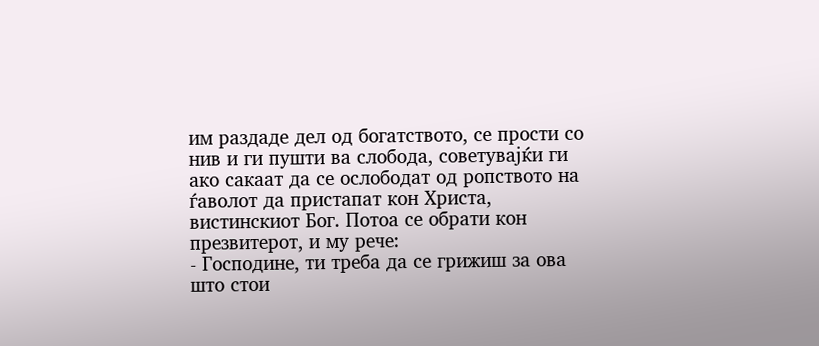им раздаде дел од богатството, се прости со нив и ги пушти ва слобода, советувајќи ги ако сакаат да се ослободат од ропството на ѓаволот да пристапат кон Христа, вистинскиот Бог. Потоа се обрати кон презвитерот, и му рече:
- Господине, ти треба да се грижиш за ова што стои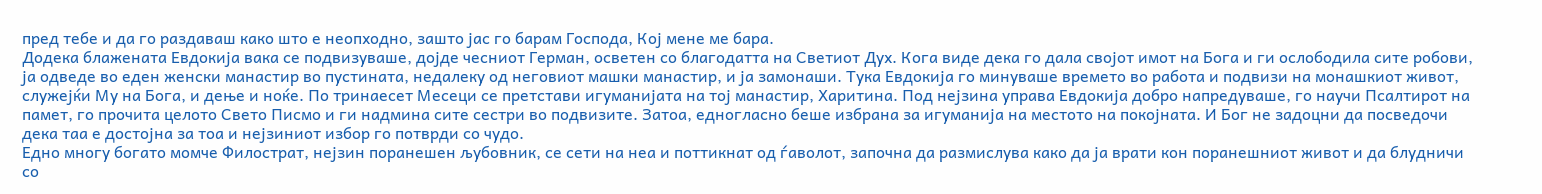пред тебе и да го раздаваш како што е неопходно, зашто јас го барам Господа, Кој мене ме бара.
Додека блажената Евдокија вака се подвизуваше, дојде чесниот Герман, осветен со благодатта на Светиот Дух. Кога виде дека го дала својот имот на Бога и ги ослободила сите робови, ја одведе во еден женски манастир во пустината, недалеку од неговиот машки манастир, и ја замонаши. Тука Евдокија го минуваше времето во работа и подвизи на монашкиот живот, служејќи Му на Бога, и дење и ноќе. По тринаесет Месеци се претстави игуманијата на тој манастир, Харитина. Под нејзина управа Евдокија добро напредуваше, го научи Псалтирот на памет, го прочита целото Свето Писмо и ги надмина сите сестри во подвизите. Затоа, едногласно беше избрана за игуманија на местото на покојната. И Бог не задоцни да посведочи дека таа е достојна за тоа и нејзиниот избор го потврди со чудо.
Едно многу богато момче Филострат, нејзин поранешен љубовник, се сети на неа и поттикнат од ѓаволот, започна да размислува како да ја врати кон поранешниот живот и да блудничи со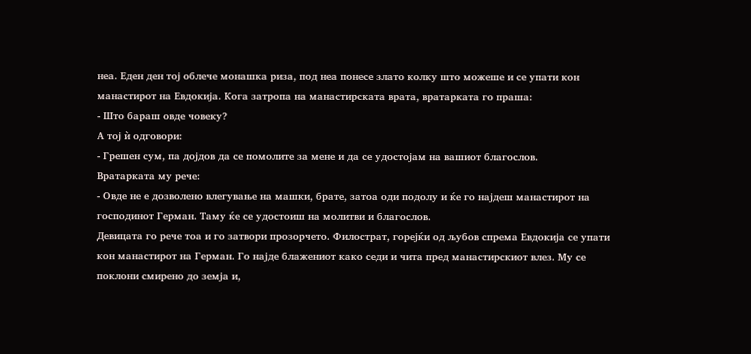неа. Еден ден тој облече монашка риза, под неа понесе злато колку што можеше и се упати кон манастирот на Евдокија. Кога затропа на манастирската врата, вратарката го праша:
- Што бараш овде човеку?
А тој ѝ одговори:
- Грешен сум, па дојдов да се помолите за мене и да се удостојам на вашиот благослов.
Вратарката му рече:
- Овде не е дозволено влегување на машки, брате, затоа оди подолу и ќе го најдеш манастирот на господинот Герман. Таму ќе се удостоиш на молитви и благослов.
Девицата го рече тоа и го затвори прозорчето. Филострат, горејќи од љубов спрема Евдокија се упати кон манастирот на Герман. Го најде блажениот како седи и чита пред манастирскиот влез. Му се поклони смирено до земја и,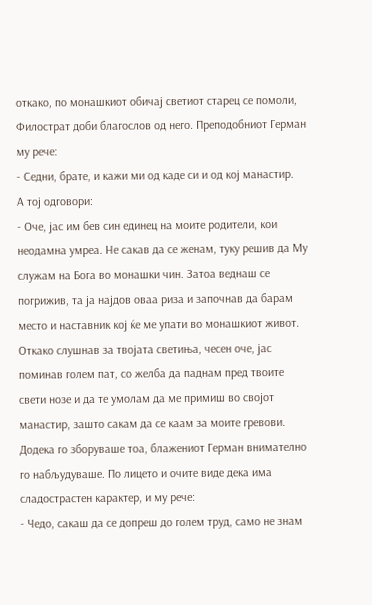откако, по монашкиот обичај светиот старец се помоли, Филострат доби благослов од него. Преподобниот Герман му рече:
- Седни, брате, и кажи ми од каде си и од кој манастир.
А тој одговори:
- Оче, јас им бев син единец на моите родители, кои неодамна умреа. Не сакав да се женам, туку решив да Му служам на Бога во монашки чин. Затоа веднаш се погрижив, та ја најдов оваа риза и започнав да барам место и наставник кој ќе ме упати во монашкиот живот. Откако слушнав за твојата светиња, чесен оче, јас поминав голем пат, со желба да паднам пред твоите свети нозе и да те умолам да ме примиш во својот манастир, зашто сакам да се каам за моите гревови.
Додека го зборуваше тоа, блажениот Герман внимателно го набљудуваше. По лицето и очите виде дека има сладострастен карактер, и му рече:
- Чедо, сакаш да се допреш до голем труд, само не знам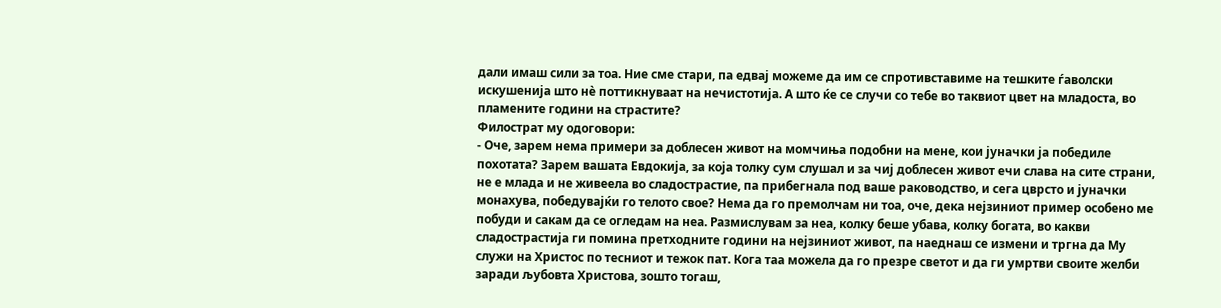дали имаш сили за тоа. Ние сме стари, па едвај можеме да им се спротивставиме на тешките ѓаволски искушенија што нѐ поттикнуваат на нечистотија. А што ќе се случи со тебе во таквиот цвет на младоста, во пламените години на страстите?
Филострат му одоговори:
- Оче, зарем нема примери за доблесен живот на момчиња подобни на мене, кои јуначки ја победиле похотата? Зарем вашата Евдокија, за која толку сум слушал и за чиј доблесен живот ечи слава на сите страни, не е млада и не живеела во сладострастие, па прибегнала под ваше раководство, и сега цврсто и јуначки монахува, победувајќи го телото свое? Нема да го премолчам ни тоа, оче, дека нејзиниот пример особено ме побуди и сакам да се огледам на неа. Размислувам за неа, колку беше убава, колку богата, во какви сладострастија ги помина претходните години на нејзиниот живот, па наеднаш се измени и тргна да Му служи на Христос по тесниот и тежок пат. Кога таа можела да го презре светот и да ги умртви своите желби заради љубовта Христова, зошто тогаш,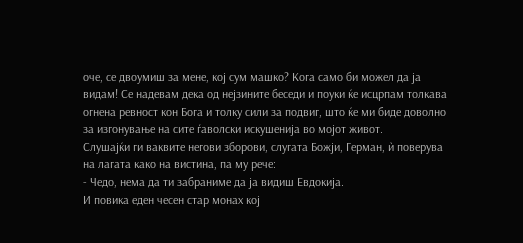оче, се двоумиш за мене, кој сум машко? Кога само би можел да ја видам! Се надевам дека од нејзините беседи и поуки ќе исцрпам толкава огнена ревност кон Бога и толку сили за подвиг, што ќе ми биде доволно за изгонување на сите ѓаволски искушенија во мојот живот.
Слушајќи ги ваквите негови зборови, слугата Божји, Герман, ѝ поверува на лагата како на вистина, па му рече:
- Чедо, нема да ти забраниме да ја видиш Евдокија.
И повика еден чесен стар монах кој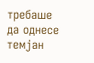требаше да однесе темјан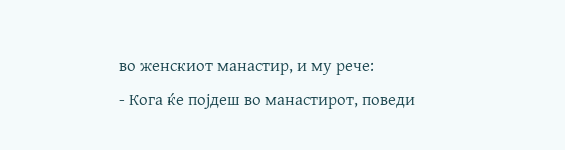во женскиот манастир, и му рече:
- Кога ќе појдеш во манастирот, поведи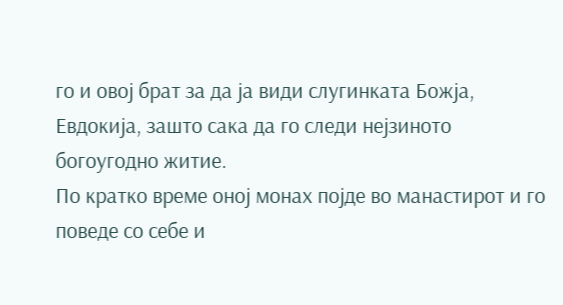го и овој брат за да ја види слугинката Божја, Евдокија, зашто сака да го следи нејзиното богоугодно житие.
По кратко време оној монах појде во манастирот и го поведе со себе и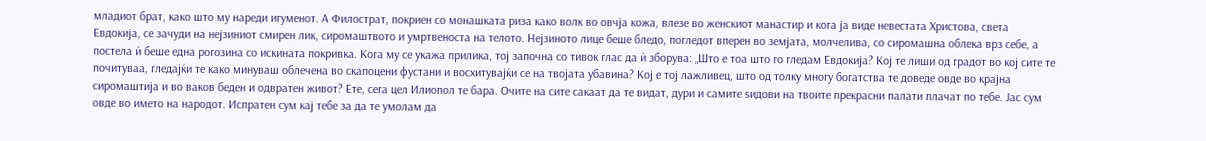младиот брат, како што му нареди игуменот. А Филострат, покриен со монашката риза како волк во овчја кожа, влезе во женскиот манастир и кога ја виде невестата Христова, света Евдокија, се зачуди на нејзиниот смирен лик, сиромаштвото и умртвеноста на телото. Нејзиното лице беше бледо, погледот вперен во земјата, молчелива, со сиромашна облека врз себе, а постела ѝ беше една рогозина со искината покривка. Кога му се укажа прилика, тој започна со тивок глас да ѝ зборува: „Што е тоа што го гледам Евдокија? Кој те лиши од градот во кој сите те почитуваа, гледајќи те како минуваш облечена во скапоцени фустани и восхитувајќи се на твојата убавина? Кој е тој лажливец, што од толку многу богатства те доведе овде во крајна сиромаштија и во ваков беден и одвратен живот? Ете, сега цел Илиопол те бара. Очите на сите сакаат да те видат, дури и самите ѕидови на твоите прекрасни палати плачат по тебе. Јас сум овде во името на народот. Испратен сум кај тебе за да те умолам да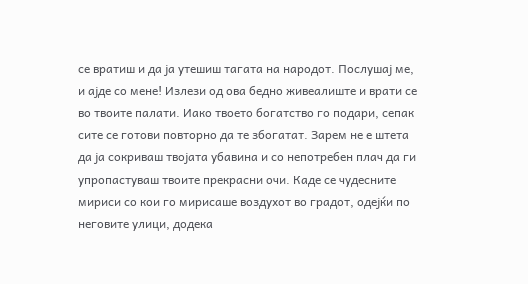се вратиш и да ја утешиш тагата на народот. Послушај ме, и ајде со мене! Излези од ова бедно живеалиште и врати се во твоите палати. Иако твоето богатство го подари, сепак сите се готови повторно да те збогатат. Зарем не е штета да ја сокриваш твојата убавина и со непотребен плач да ги упропастуваш твоите прекрасни очи. Каде се чудесните мириси со кои го мирисаше воздухот во градот, одејќи по неговите улици, додека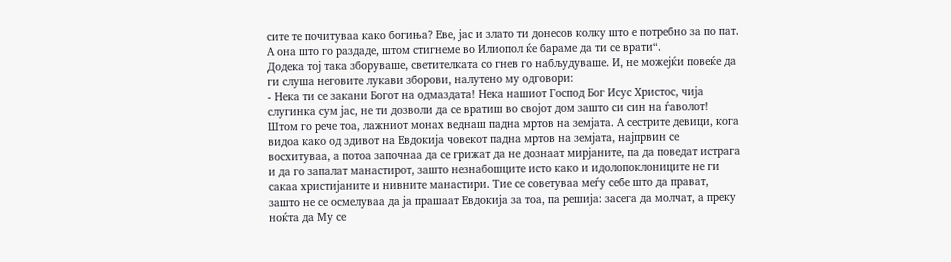сите те почитуваа како богиња? Еве, јас и злато ти донесов колку што е потребно за по пат. А она што го раздаде, штом стигнеме во Илиопол ќе бараме да ти се врати“.
Додека тој така зборуваше, светителката со гнев го набљудуваше. И, не можејќи повеќе да ги слуша неговите лукави зборови, налутено му одговори:
- Нека ти се закани Богот на одмаздата! Нека нашиот Господ Бог Исус Христос, чија слугинка сум јас, не ти дозволи да се вратиш во својот дом зашто си син на ѓаволот!
Штом го рече тоа, лажниот монах веднаш падна мртов на земјата. А сестрите девици, кога видоа како од здивот на Евдокија човекот падна мртов на земјата, најпрвин се восхитуваа, а потоа започнаа да се грижат да не дознаат мирјаните, па да поведат истрага и да го запалат манастирот, зашто незнабошците исто како и идолопоклониците не ги сакаа христијаните и нивните манастири. Тие се советуваа меѓу себе што да прават, зашто не се осмелуваа да ја прашаат Евдокија за тоа, па решија: засега да молчат, а преку ноќта да Му се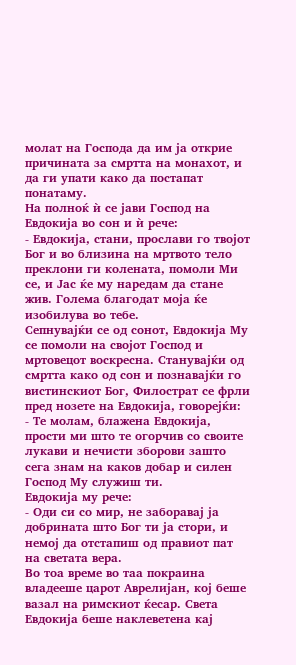молат на Господа да им ја открие причината за смртта на монахот, и да ги упати како да постапат понатаму.
На полноќ ѝ се јави Господ на Евдокија во сон и ѝ рече:
- Евдокија, стани, прослави го твојот Бог и во близина на мртвото тело преклони ги колената, помоли Ми се, и Јас ќе му наредам да стане жив. Голема благодат моја ќе изобилува во тебе.
Сепнувајќи се од сонот, Евдокија Му се помоли на својот Господ и мртовецот воскресна. Станувајќи од смртта како од сон и познавајќи го вистинскиот Бог, Филострат се фрли пред нозете на Евдокија, говорејќи:
- Те молам, блажена Евдокија, прости ми што те огорчив со своите лукави и нечисти зборови зашто сега знам на каков добар и силен Господ Му служиш ти.
Евдокија му рече:
- Оди си со мир, не заборавај ја добрината што Бог ти ја стори, и немој да отстапиш од правиот пат на светата вера.
Во тоа време во таа покраина владееше царот Аврелијан, кој беше вазал на римскиот ќесар. Света Евдокија беше наклеветена кај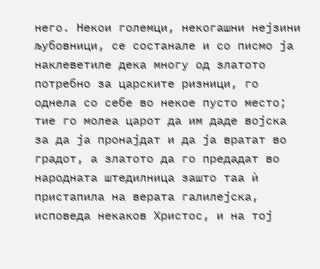него. Некои големци, некогашни нејзини љубовници, се состанале и со писмо ја наклеветиле дека многу од златото потребно за царските ризници, го однела со себе во некое пусто место; тие го молеа царот да им даде војска за да ја пронајдат и да ја вратат во градот, а златото да го предадат во народната штедилница зашто таа ѝ пристапила на верата галилејска, исповеда некаков Христос, и на тој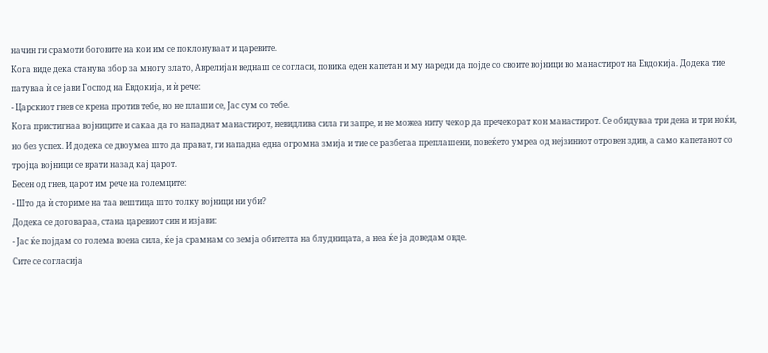начин ги срамоти боговите на кои им се поклонуваат и царевите.
Кога виде дека станува збор за многу злато, Аврелијан веднаш се согласи, повика еден капетан и му нареди да појде со своите војници во манастирот на Евдокија. Додека тие патуваа ѝ се јави Господ на Евдокија, и ѝ рече:
- Царскиот гнев се крена против тебе, но не плаши се, Јас сум со тебе.
Кога пристигнаа војниците и сакаа да го нападнат манастирот, невидлива сила ги запре, и не можеа ниту чекор да пречекорат кон манастирот. Се обидуваа три дена и три ноќи, но без успех. И додека се двоумеа што да прават, ги нападна една огромна змија и тие се разбегаа преплашени, повеќето умреа од нејзиниот отровен здив, а само капетанот со тројца војници се врати назад кај царот.
Бесен од гнев, царот им рече на големците:
- Што да ѝ сториме на таа вештица што толку војници ни уби?
Додека се договараа, стана царевиот син и изјави:
- Јас ќе појдам со голема воена сила, ќе ја срамнам со земја обителта на блудницата, а неа ќе ја доведам овде.
Сите се согласија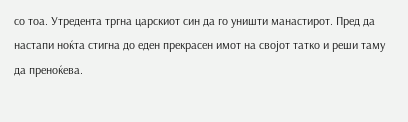со тоа. Утредента тргна царскиот син да го уништи манастирот. Пред да настапи ноќта стигна до еден прекрасен имот на својот татко и реши таму да преноќева.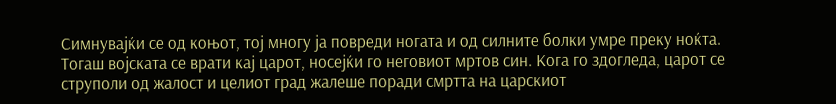Симнувајќи се од коњот, тој многу ја повреди ногата и од силните болки умре преку ноќта. Тогаш војската се врати кај царот, носејќи го неговиот мртов син. Кога го здогледа, царот се струполи од жалост и целиот град жалеше поради смртта на царскиот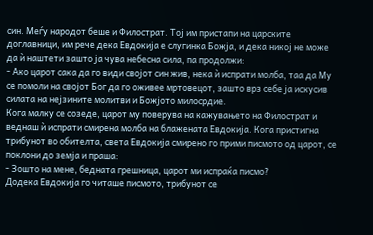син. Меѓу народот беше и Филострат. Тој им пристапи на царските доглавници, им рече дека Евдокија е слугинка Божја, и дека никој не може да ѝ наштети зашто ја чува небесна сила, па продолжи:
- Ако царот сака да го види својот син жив, нека ѝ испрати молба, таа да Му се помоли на својот Бог да го оживее мртовецот, зашто врз себе ја искусив силата на нејзините молитви и Божјото милосрдие.
Кога малку се созеде, царот му поверува на кажувањето на Филострат и веднаш ѝ испрати смирена молба на блажената Евдокија. Кога пристигна трибунот во обителта, света Евдокија смирено го прими писмото од царот, се поклони до земја и праша:
- Зошто на мене, бедната грешница, царот ми испраќа писмо?
Додека Евдокија го читаше писмото, трибунот се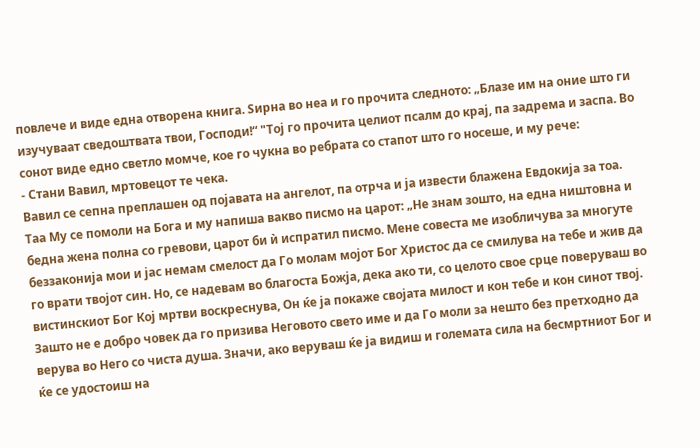повлече и виде една отворена книга. Ѕирна во неа и го прочита следното: „Блазе им на оние што ги изучуваат сведоштвата твои, Господи!“ "Тој го прочита целиот псалм до крај, па задрема и заспа. Во сонот виде едно светло момче, кое го чукна во ребрата со стапот што го носеше, и му рече:
- Стани Вавил, мртовецот те чека.
Вавил се сепна преплашен од појавата на ангелот, па отрча и ја извести блажена Евдокија за тоа. Таа Му се помоли на Бога и му напиша вакво писмо на царот: „Не знам зошто, на една ништовна и бедна жена полна со гревови, царот би ѝ испратил писмо. Мене совеста ме изобличува за многуте беззаконија мои и јас немам смелост да Го молам мојот Бог Христос да се смилува на тебе и жив да го врати твојот син. Но, се надевам во благоста Божја, дека ако ти, со целото свое срце поверуваш во вистинскиот Бог Кој мртви воскреснува, Он ќе ја покаже својата милост и кон тебе и кон синот твој. Зашто не е добро човек да го призива Неговото свето име и да Го моли за нешто без претходно да верува во Него со чиста душа. Значи, ако веруваш ќе ја видиш и големата сила на бесмртниот Бог и ќе се удостоиш на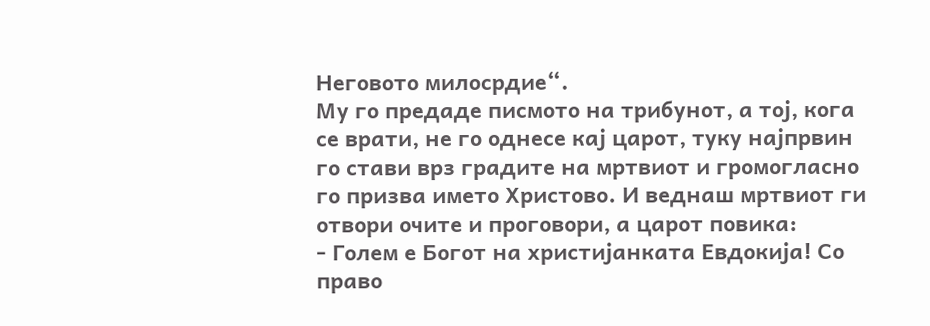Неговото милосрдие“.
Му го предаде писмото на трибунот, а тој, кога се врати, не го однесе кај царот, туку најпрвин го стави врз градите на мртвиот и громогласно го призва името Христово. И веднаш мртвиот ги отвори очите и проговори, а царот повика:
- Голем е Богот на христијанката Евдокија! Со право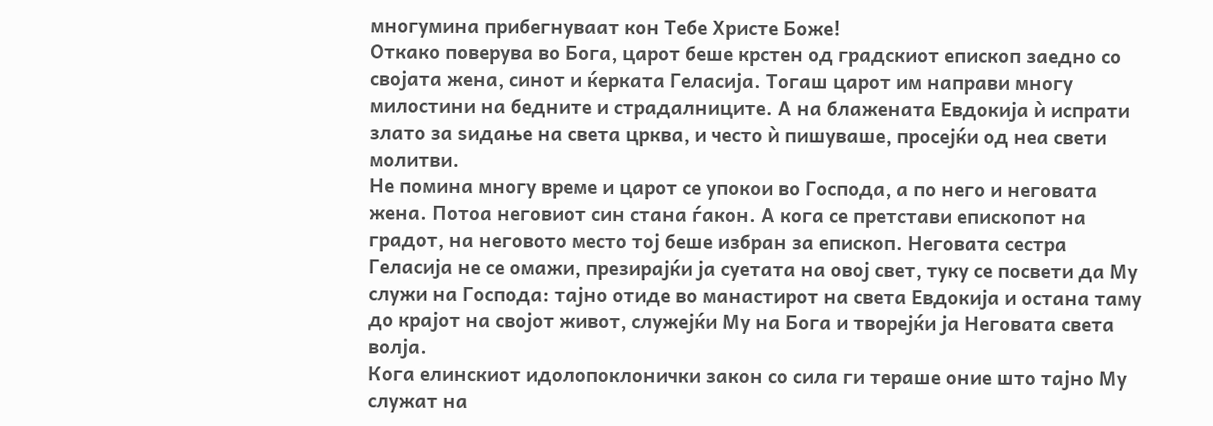многумина прибегнуваат кон Тебе Христе Боже!
Откако поверува во Бога, царот беше крстен од градскиот епископ заедно со својата жена, синот и ќерката Геласија. Тогаш царот им направи многу милостини на бедните и страдалниците. А на блажената Евдокија ѝ испрати злато за ѕидање на света црква, и често ѝ пишуваше, просејќи од неа свети молитви.
Не помина многу време и царот се упокои во Господа, а по него и неговата жена. Потоа неговиот син стана ѓакон. А кога се претстави епископот на градот, на неговото место тој беше избран за епископ. Неговата сестра Геласија не се омажи, презирајќи ја суетата на овој свет, туку се посвети да Му служи на Господа: тајно отиде во манастирот на света Евдокија и остана таму до крајот на својот живот, служејќи Му на Бога и творејќи ја Неговата света волја.
Кога елинскиот идолопоклонички закон со сила ги тераше оние што тајно Му служат на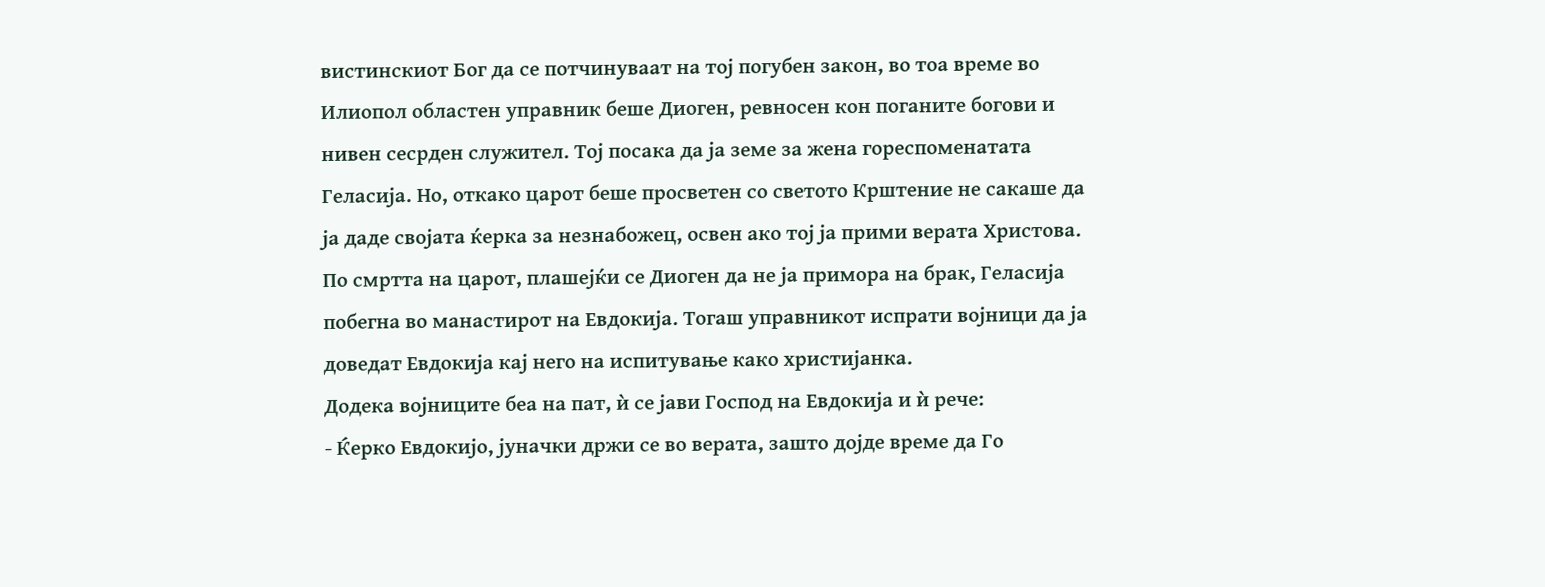вистинскиот Бог да се потчинуваат на тој погубен закон, во тоа време во Илиопол областен управник беше Диоген, ревносен кон поганите богови и нивен сесрден служител. Тој посака да ја земе за жена гореспоменатата Геласија. Но, откако царот беше просветен со светото Крштение не сакаше да ја даде својата ќерка за незнабожец, освен ако тој ја прими верата Христова. По смртта на царот, плашејќи се Диоген да не ја примора на брак, Геласија побегна во манастирот на Евдокија. Тогаш управникот испрати војници да ја доведат Евдокија кај него на испитување како христијанка.
Додека војниците беа на пат, ѝ се јави Господ на Евдокија и ѝ рече:
- Ќерко Евдокијо, јуначки држи се во верата, зашто дојде време да Го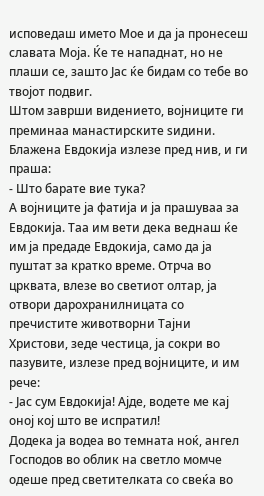исповедаш името Мое и да ја пронесеш славата Моја. Ќе те нападнат, но не плаши се, зашто Јас ќе бидам со тебе во твојот подвиг.
Штом заврши видението, војниците ги преминаа манастирските ѕидини. Блажена Евдокија излезе пред нив, и ги праша:
- Што барате вие тука?
А војниците ја фатија и ја прашуваа за Евдокија. Таа им вети дека веднаш ќе им ја предаде Евдокија, само да ја пуштат за кратко време. Отрча во црквата, влезе во светиот олтар, ја отвори дарохранилницата со пречистите животворни Тајни Христови, зеде честица, ја сокри во пазувите, излезе пред војниците, и им рече:
- Јас сум Евдокија! Ајде, водете ме кај оној кој што ве испратил!
Додека ја водеа во темната ноќ, ангел Господов во облик на светло момче одеше пред светителката со свеќа во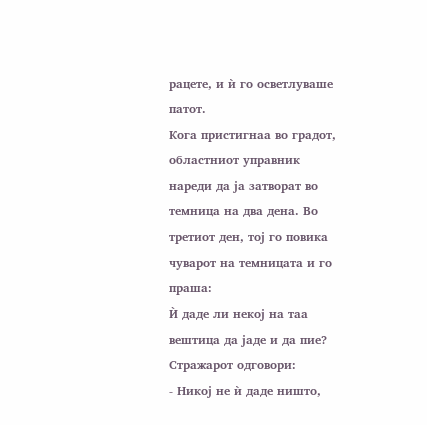рацете, и ѝ го осветлуваше патот.
Кога пристигнаа во градот, областниот управник нареди да ја затворат во темница на два дена. Во третиот ден, тој го повика чуварот на темницата и го праша:
Ѝ даде ли некој на таа вештица да јаде и да пие?
Стражарот одговори:
- Никој не ѝ даде ништо,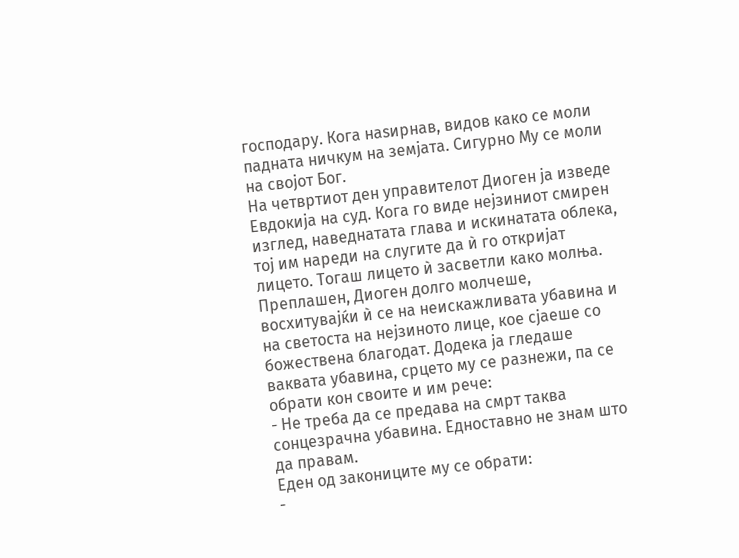господару. Кога наѕирнав, видов како се моли падната ничкум на земјата. Сигурно Му се моли на својот Бог.
На четвртиот ден управителот Диоген ја изведе Евдокија на суд. Кога го виде нејзиниот смирен изглед, наведнатата глава и искинатата облека, тој им нареди на слугите да ѝ го откријат лицето. Тогаш лицето ѝ засветли како молња. Преплашен, Диоген долго молчеше, восхитувајќи ѝ се на неискажливата убавина и на светоста на нејзиното лице, кое сјаеше со божествена благодат. Додека ја гледаше ваквата убавина, срцето му се разнежи, па се обрати кон своите и им рече:
- Не треба да се предава на смрт таква сонцезрачна убавина. Едноставно не знам што да правам.
Еден од закониците му се обрати:
-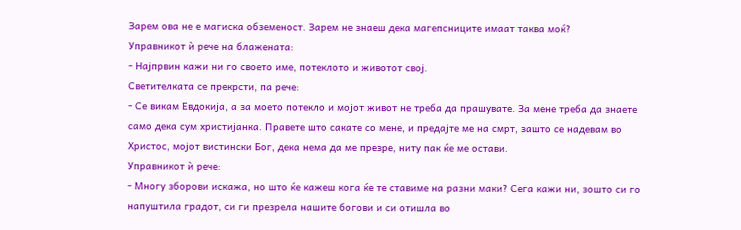Зарем ова не е магиска обземеност. Зарем не знаеш дека магепсниците имаат таква моќ?
Управникот ѝ рече на блажената:
- Најпрвин кажи ни го своето име, потеклото и животот свој.
Светителката се прекрсти, па рече:
- Се викам Евдокија, а за моето потекло и мојот живот не треба да прашувате. За мене треба да знаете само дека сум христијанка. Правете што сакате со мене, и предајте ме на смрт, зашто се надевам во Христос, мојот вистински Бог, дека нема да ме презре, ниту пак ќе ме остави.
Управникот ѝ рече:
- Многу зборови искажа, но што ќе кажеш кога ќе те ставиме на разни маки? Сега кажи ни, зошто си го напуштила градот, си ги презрела нашите богови и си отишла во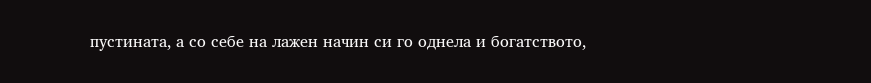пустината, а со себе на лажен начин си го однела и богатството,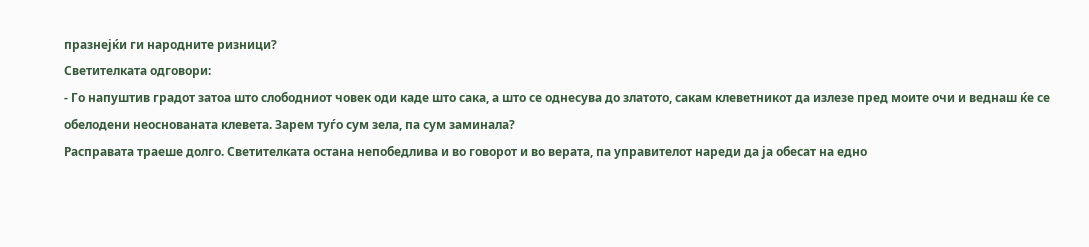празнејќи ги народните ризници?
Светителката одговори:
- Го напуштив градот затоа што слободниот човек оди каде што сака, а што се однесува до златото, сакам клеветникот да излезе пред моите очи и веднаш ќе се обелодени неоснованата клевета. Зарем туѓо сум зела, па сум заминала?
Расправата траеше долго. Светителката остана непобедлива и во говорот и во верата, па управителот нареди да ја обесат на едно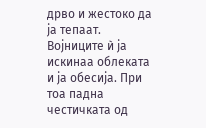дрво и жестоко да ја тепаат. Војниците ѝ ја искинаа облеката и ја обесија. При тоа падна честичката од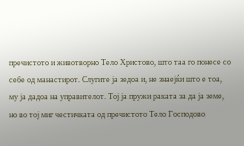пречистото и животворно Тело Христово, што таа го понесе со себе од манастирот. Слугите ја зедоа и, не знаејќи што е тоа, му ја дадоа на управителот. Тој ја пружи раката за да ја земе, но во тој миг честичката од пречистото Тело Господово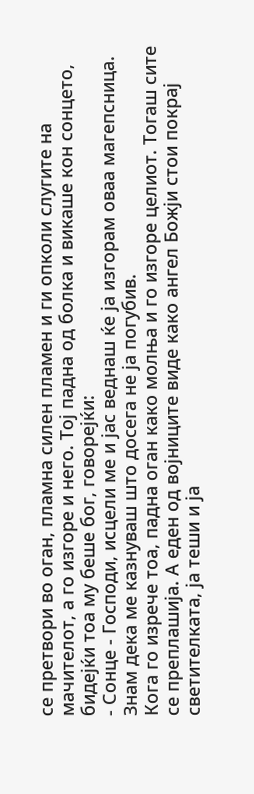се претвори во оган, пламна силен пламен и ги опколи слугите на мачителот, а го изгоре и него. Тој падна од болка и викаше кон сонцето, бидејќи тоа му беше бог, говорејќи:
- Сонце - Господи, исцели ме и јас веднаш ќе ја изгорам оваа магепсница. Знам дека ме казнуваш што досега не ја погубив.
Кога го изрече тоа, падна оган како молња и го изгоре целиот. Тогаш сите се преплашија. А еден од војниците виде како ангел Божји стои покрај светителката, ја теши и ја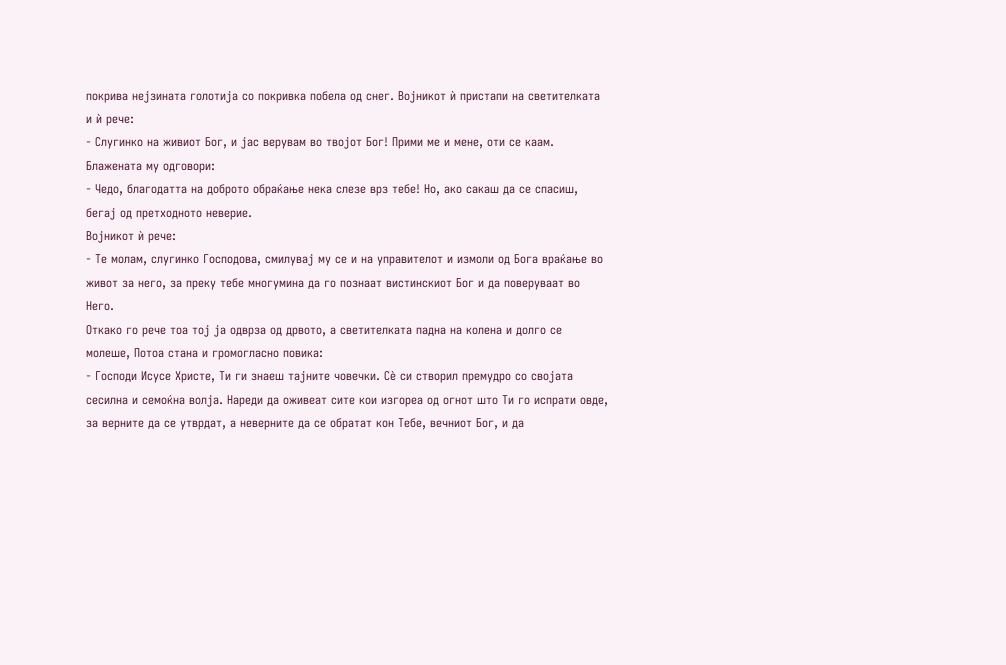покрива нејзината голотија со покривка побела од снег. Војникот ѝ пристапи на светителката и ѝ рече:
- Слугинко на живиот Бог, и јас верувам во твојот Бог! Прими ме и мене, оти се каам.
Блажената му одговори:
- Чедо, благодатта на доброто обраќање нека слезе врз тебе! Но, ако сакаш да се спасиш, бегај од претходното неверие.
Војникот ѝ рече:
- Те молам, слугинко Господова, смилувај му се и на управителот и измоли од Бога враќање во живот за него, за преку тебе многумина да го познаат вистинскиот Бог и да поверуваат во Него.
Откако го рече тоа тој ја одврза од дрвото, а светителката падна на колена и долго се молеше, Потоа стана и громогласно повика:
- Господи Исусе Христе, Ти ги знаеш тајните човечки. Сѐ си створил премудро со својата сесилна и семоќна волја. Нареди да оживеат сите кои изгореа од огнот што Ти го испрати овде, за верните да се утврдат, а неверните да се обратат кон Тебе, вечниот Бог, и да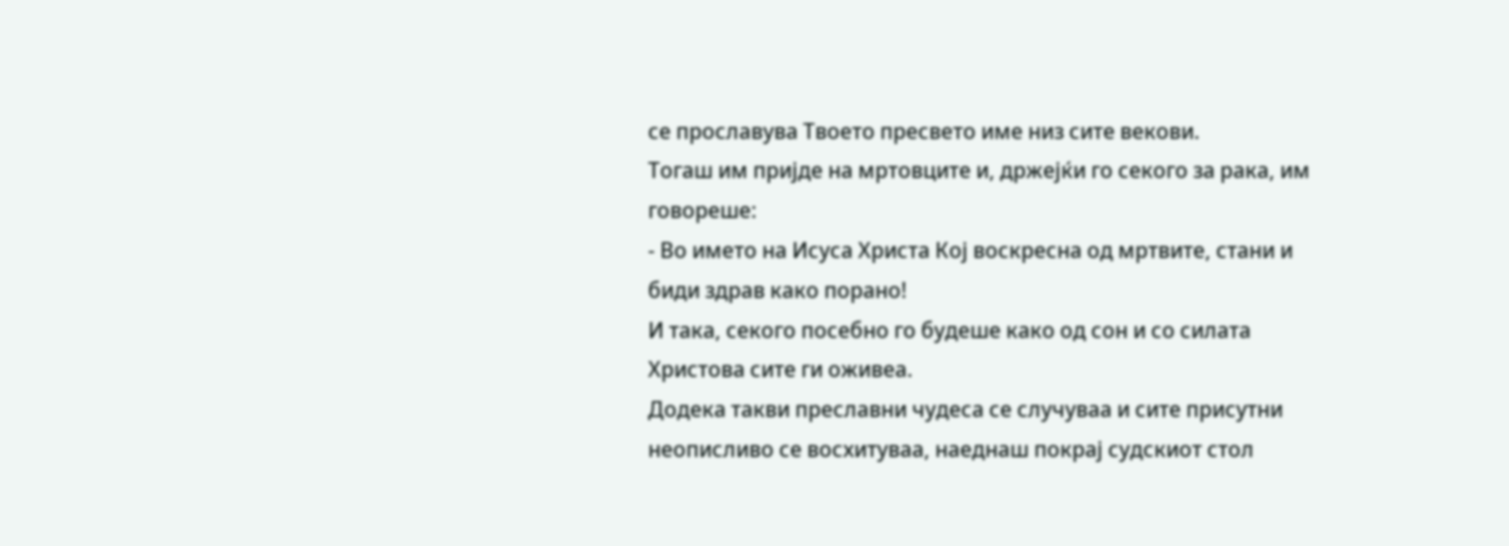се прославува Твоето пресвето име низ сите векови.
Тогаш им пријде на мртовците и, држејќи го секого за рака, им говореше:
- Во името на Исуса Христа Кој воскресна од мртвите, стани и биди здрав како порано!
И така, секого посебно го будеше како од сон и со силата Христова сите ги оживеа.
Додека такви преславни чудеса се случуваа и сите присутни неописливо се восхитуваа, наеднаш покрај судскиот стол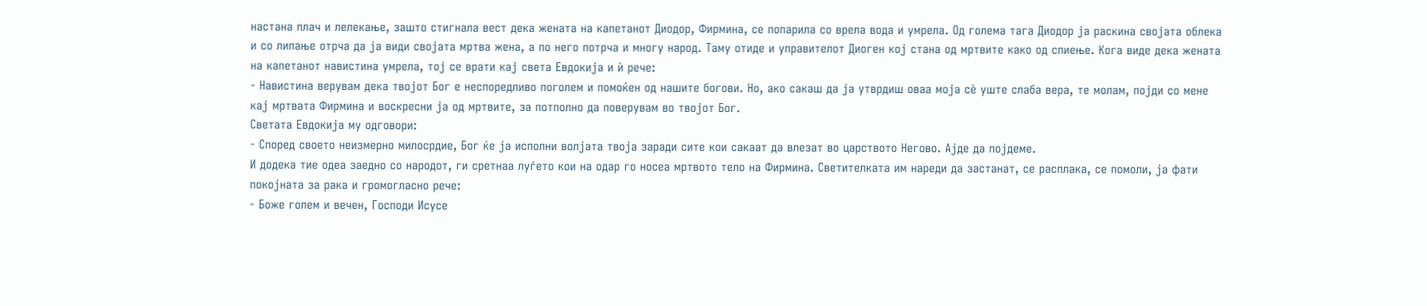настана плач и лелекање, зашто стигнала вест дека жената на капетанот Диодор, Фирмина, се попарила со врела вода и умрела. Од голема тага Диодор ја раскина својата облека и со липање отрча да ја види својата мртва жена, а по него потрча и многу народ. Таму отиде и управителот Диоген кој стана од мртвите како од спиење. Кога виде дека жената на капетанот навистина умрела, тој се врати кај света Евдокија и ѝ рече:
- Навистина верувам дека твојот Бог е неспоредливо поголем и помоќен од нашите богови. Но, ако сакаш да ја утврдиш оваа моја сѐ уште слаба вера, те молам, појди со мене кај мртвата Фирмина и воскресни ја од мртвите, за потполно да поверувам во твојот Бог.
Светата Евдокија му одговори:
- Според своето неизмерно милосрдие, Бог ќе ја исполни волјата твоја заради сите кои сакаат да влезат во царството Негово. Ајде да појдеме.
И додека тие одеа заедно со народот, ги сретнаа луѓето кои на одар го носеа мртвото тело на Фирмина. Светителката им нареди да застанат, се расплака, се помоли, ја фати покојната за рака и громогласно рече:
- Боже голем и вечен, Господи Исусе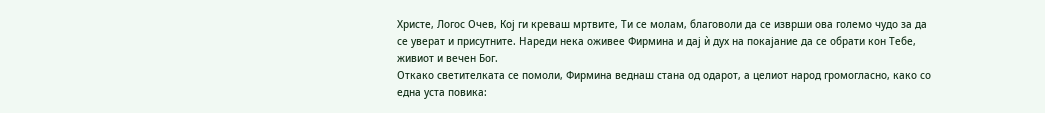Христе, Логос Очев, Кој ги креваш мртвите, Ти се молам, благоволи да се изврши ова големо чудо за да се уверат и присутните. Нареди нека оживее Фирмина и дај ѝ дух на покајание да се обрати кон Тебе, живиот и вечен Бог.
Откако светителката се помоли, Фирмина веднаш стана од одарот, а целиот народ громогласно, како со една уста повика: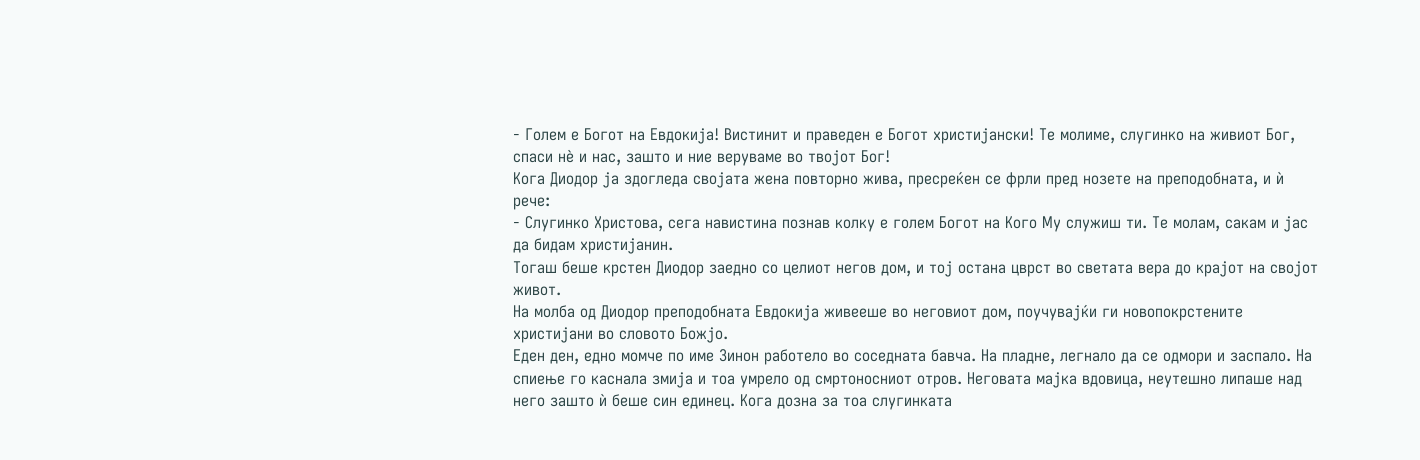- Голем е Богот на Евдокија! Вистинит и праведен е Богот христијански! Те молиме, слугинко на живиот Бог, спаси нѐ и нас, зашто и ние веруваме во твојот Бог!
Кога Диодор ја здогледа својата жена повторно жива, пресреќен се фрли пред нозете на преподобната, и ѝ рече:
- Слугинко Христова, сега навистина познав колку е голем Богот на Кого Му служиш ти. Те молам, сакам и јас да бидам христијанин.
Тогаш беше крстен Диодор заедно со целиот негов дом, и тој остана цврст во светата вера до крајот на својот живот.
На молба од Диодор преподобната Евдокија живееше во неговиот дом, поучувајќи ги новопокрстените христијани во словото Божјо.
Еден ден, едно момче по име Зинон работело во соседната бавча. На пладне, легнало да се одмори и заспало. На спиење го каснала змија и тоа умрело од смртоносниот отров. Неговата мајка вдовица, неутешно липаше над него зашто ѝ беше син единец. Кога дозна за тоа слугинката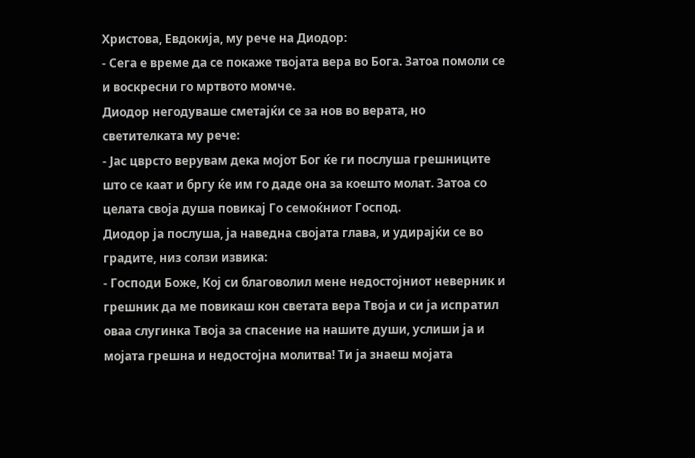Христова, Евдокија, му рече на Диодор:
- Сега е време да се покаже твојата вера во Бога. Затоа помоли се и воскресни го мртвото момче.
Диодор негодуваше сметајќи се за нов во верата, но светителката му рече:
- Јас цврсто верувам дека мојот Бог ќе ги послуша грешниците што се каат и бргу ќе им го даде она за коешто молат. Затоа со целата своја душа повикај Го семоќниот Господ.
Диодор ја послуша, ја наведна својата глава, и удирајќи се во градите, низ солзи извика:
- Господи Боже, Кој си благоволил мене недостојниот неверник и грешник да ме повикаш кон светата вера Твоја и си ја испратил оваа слугинка Твоја за спасение на нашите души, услиши ја и мојата грешна и недостојна молитва! Ти ја знаеш мојата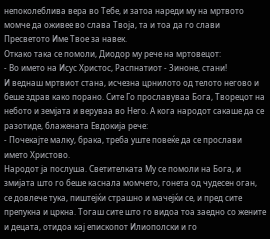непоколеблива вера во Тебе, и затоа нареди му на мртвото момче да оживее во слава Твоја, та и тоа да го слави Пресветото Име Твое за навек.
Откако така се помоли, Диодор му рече на мртовецот:
- Во името на Исус Христос, Распнатиот - Зиноне, стани!
И веднаш мртвиот стана, исчезна црнилото од телото негово и беше здрав како порано. Сите Го прославуваа Бога, Творецот на небото и земјата и веруваа во Него. А кога народот сакаше да се разотиде, блажената Евдокија рече:
- Почекајте малку, брака, треба уште повеќе да се прослави името Христово.
Народот ја послуша. Светителката Му се помоли на Бога, и змијата што го беше каснала момчето, гонета од чудесен оган, се довлече тука, пиштејќи страшно и мачејќи се, и пред сите препукна и цркна. Тогаш сите што го видоа тоа заедно со жените и децата, отидоа кај епископот Илиополски и го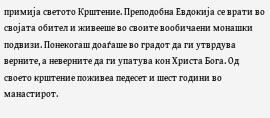примија светото Крштение. Преподобна Евдокија се врати во својата обител и живееше во своите вообичаени монашки подвизи. Понекогаш доаѓаше во градот да ги утврдува верните, а неверните да ги упатува кон Христа Бога. Од своето крштение поживеа педесет и шест години во манастирот.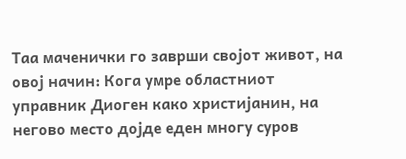Таа маченички го заврши својот живот, на овој начин: Кога умре областниот управник Диоген како христијанин, на негово место дојде еден многу суров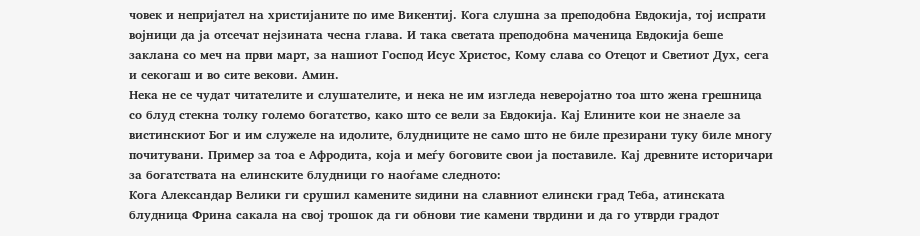човек и непријател на христијаните по име Викентиј. Кога слушна за преподобна Евдокија, тој испрати војници да ја отсечат нејзината чесна глава. И така светата преподобна маченица Евдокија беше заклана со меч на први март, за нашиот Господ Исус Христос, Кому слава со Отецот и Светиот Дух, сега и секогаш и во сите векови. Амин.
Нека не се чудат читателите и слушателите, и нека не им изгледа неверојатно тоа што жена грешница со блуд стекна толку големо богатство, како што се вели за Евдокија. Кај Елините кои не знаеле за вистинскиот Бог и им служеле на идолите, блудниците не само што не биле презирани туку биле многу почитувани. Пример за тоа е Афродита, која и меѓу боговите свои ја поставиле. Кај древните историчари за богатствата на елинските блудници го наоѓаме следното:
Кога Александар Велики ги срушил камените ѕидини на славниот елински град Теба, атинската блудница Фрина сакала на свој трошок да ги обнови тие камени тврдини и да го утврди градот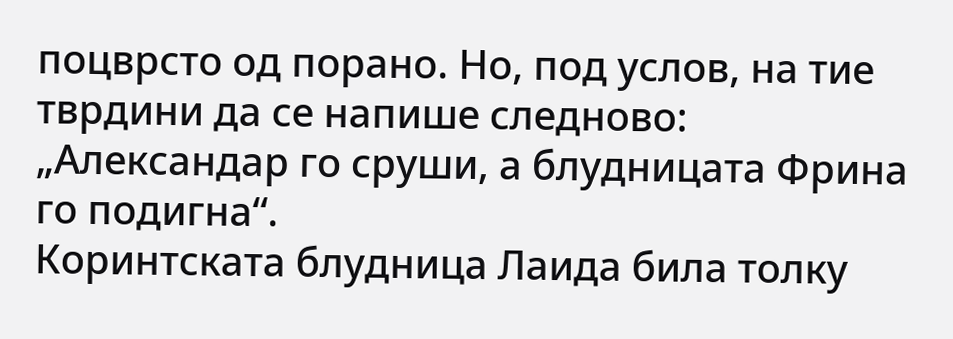поцврсто од порано. Но, под услов, на тие тврдини да се напише следново: „Александар го сруши, а блудницата Фрина го подигна“.
Коринтската блудница Лаида била толку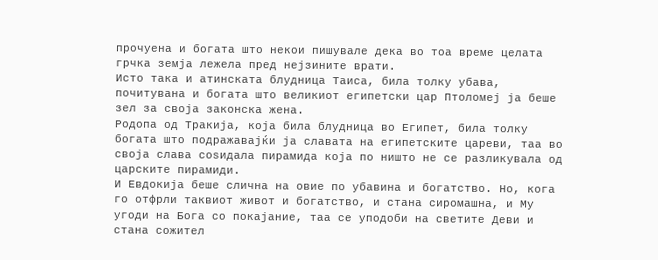прочуена и богата што некои пишувале дека во тоа време целата грчка земја лежела пред нејзините врати.
Исто така и атинската блудница Таиса, била толку убава, почитувана и богата што великиот египетски цар Птоломеј ја беше зел за своја законска жена.
Родопа од Тракија, која била блудница во Египет, била толку богата што подражавајќи ја славата на египетските цареви, таа во своја слава соѕидала пирамида која по ништо не се разликувала од царските пирамиди.
И Евдокија беше слична на овие по убавина и богатство. Но, кога го отфрли таквиот живот и богатство, и стана сиромашна, и Му угоди на Бога со покајание, таа се уподоби на светите Деви и стана сожител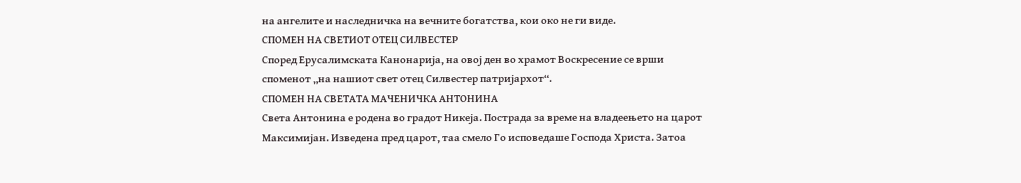на ангелите и наследничка на вечните богатства, кои око не ги виде.
СПОМЕН НА СВЕТИОТ ОТЕЦ СИЛВЕСТЕР
Според Ерусалимската Канонарија, на овој ден во храмот Воскресение се врши споменот „на нашиот свет отец Силвестер патријархот“.
СПОМЕН НА СВЕТАТА МАЧЕНИЧКА АНТОНИНА
Света Антонина е родена во градот Никеја. Пострада за време на владеењето на царот Максимијан. Изведена пред царот, таа смело Го исповедаше Господа Христа. Затоа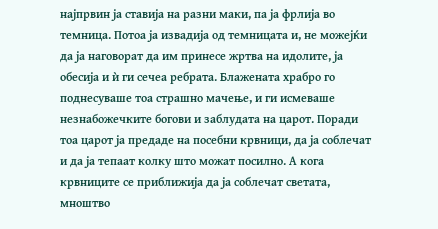најпрвин ја ставија на разни маки, па ја фрлија во темница. Потоа ја извадија од темницата и, не можејќи да ја наговорат да им принесе жртва на идолите, ја обесија и ѝ ги сечеа ребрата. Блажената храбро го поднесуваше тоа страшно мачење, и ги исмеваше незнабожечките богови и заблудата на царот. Поради тоа царот ја предаде на посебни крвници, да ја соблечат и да ја тепаат колку што можат посилно. А кога крвниците се приближија да ја соблечат светата, мноштво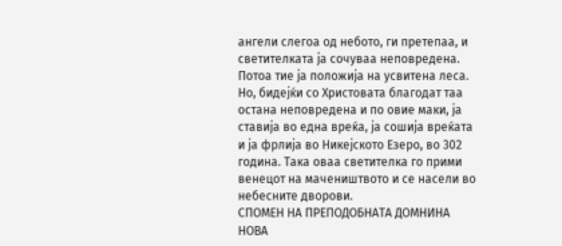ангели слегоа од небото, ги претепаа, и светителката ја сочуваа неповредена.
Потоа тие ја положија на усвитена леса. Но, бидејќи со Христовата благодат таа остана неповредена и по овие маки, ја ставија во една вреќа, ја сошија вреќата и ја фрлија во Никејското Езеро, во 302 година. Така оваа светителка го прими венецот на мачеништвото и се насели во небесните дворови.
СПОМЕН НА ПРЕПОДОБНАТА ДОМНИНА НОВА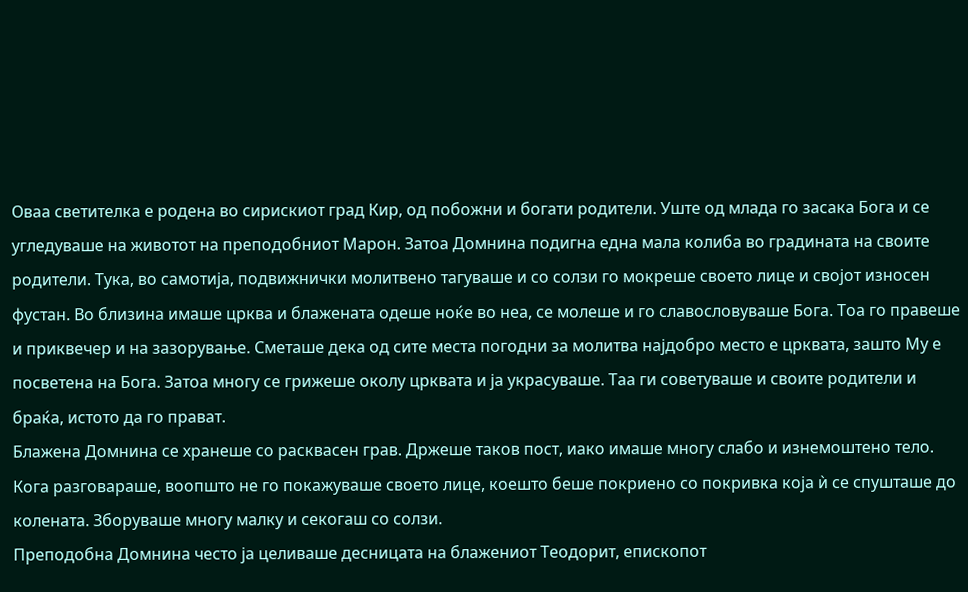Оваа светителка е родена во сирискиот град Кир, од побожни и богати родители. Уште од млада го засака Бога и се угледуваше на животот на преподобниот Марон. Затоа Домнина подигна една мала колиба во градината на своите родители. Тука, во самотија, подвижнички молитвено тагуваше и со солзи го мокреше своето лице и својот износен фустан. Во близина имаше црква и блажената одеше ноќе во неа, се молеше и го славословуваше Бога. Тоа го правеше и приквечер и на зазорување. Сметаше дека од сите места погодни за молитва најдобро место е црквата, зашто Му е посветена на Бога. Затоа многу се грижеше околу црквата и ја украсуваше. Таа ги советуваше и своите родители и браќа, истото да го прават.
Блажена Домнина се хранеше со расквасен грав. Држеше таков пост, иако имаше многу слабо и изнемоштено тело. Кога разговараше, воопшто не го покажуваше своето лице, коешто беше покриено со покривка која ѝ се спушташе до колената. Зборуваше многу малку и секогаш со солзи.
Преподобна Домнина често ја целиваше десницата на блажениот Теодорит, епископот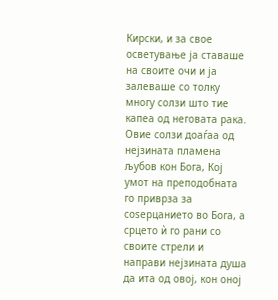Кирски, и за свое осветување ја ставаше на своите очи и ја залеваше со толку многу солзи што тие капеа од неговата рака. Овие солзи доаѓаа од нејзината пламена љубов кон Бога, Кој умот на преподобната го приврза за соѕерцанието во Бога, а срцето ѝ го рани со своите стрели и направи нејзината душа да ита од овој, кон оној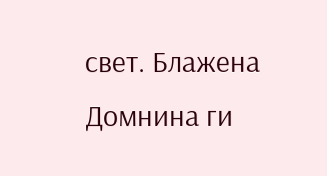свет. Блажена Домнина ги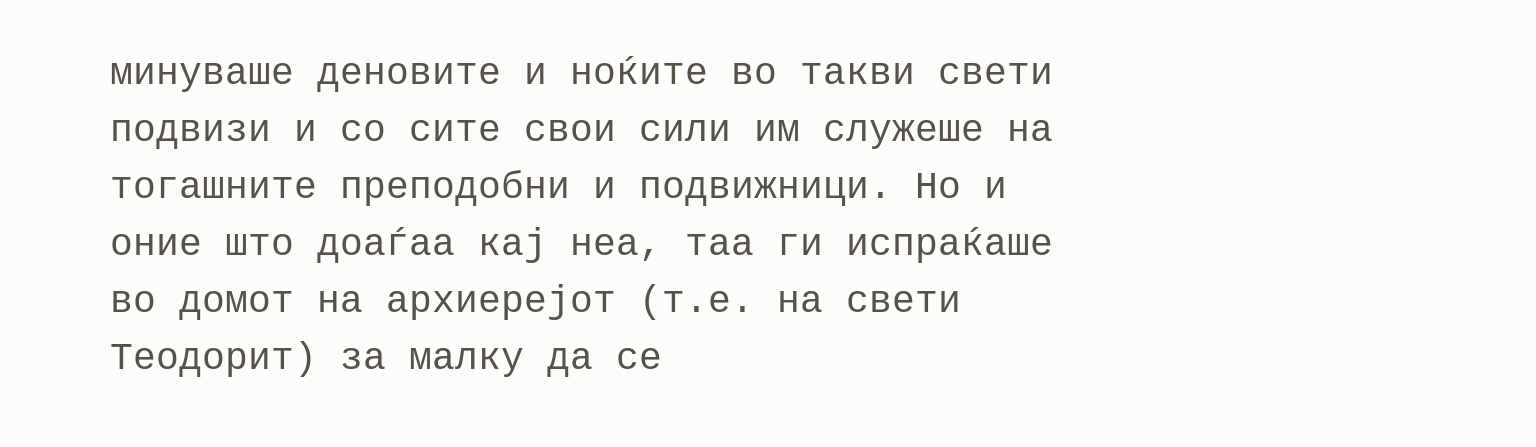минуваше деновите и ноќите во такви свети подвизи и со сите свои сили им служеше на тогашните преподобни и подвижници. Но и оние што доаѓаа кај неа, таа ги испраќаше во домот на архиерејот (т.е. на свети Теодорит) за малку да се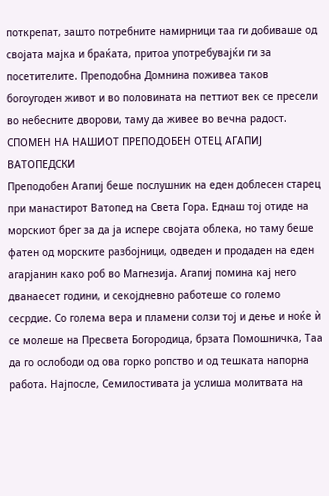поткрепат, зашто потребните намирници таа ги добиваше од својата мајка и браќата, притоа употребувајќи ги за посетителите. Преподобна Домнина поживеа таков богоугоден живот и во половината на петтиот век се пресели во небесните дворови, таму да живее во вечна радост.
СПОМЕН НА НАШИОТ ПРЕПОДОБЕН ОТЕЦ АГАПИЈ ВАТОПЕДСКИ
Преподобен Агапиј беше послушник на еден доблесен старец при манастирот Ватопед на Света Гора. Еднаш тој отиде на морскиот брег за да ја испере својата облека, но таму беше фатен од морските разбојници, одведен и продаден на еден агарјанин како роб во Магнезија. Агапиј помина кај него дванаесет години, и секојдневно работеше со големо сесрдие. Со голема вера и пламени солзи тој и дење и ноќе ѝ се молеше на Пресвета Богородица, брзата Помошничка, Таа да го ослободи од ова горко ропство и од тешката напорна работа. Најпосле, Семилостивата ја услиша молитвата на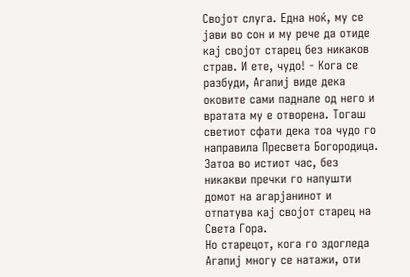Својот слуга. Една ноќ, му се јави во сон и му рече да отиде кај својот старец без никаков страв. И ете, чудо! - Кога се разбуди, Агапиј виде дека оковите сами паднале од него и вратата му е отворена. Тогаш светиот сфати дека тоа чудо го направила Пресвета Богородица. Затоа во истиот час, без никакви пречки го напушти домот на агарјанинот и отпатува кај својот старец на Света Гора.
Но старецот, кога го здогледа Агапиј многу се натажи, оти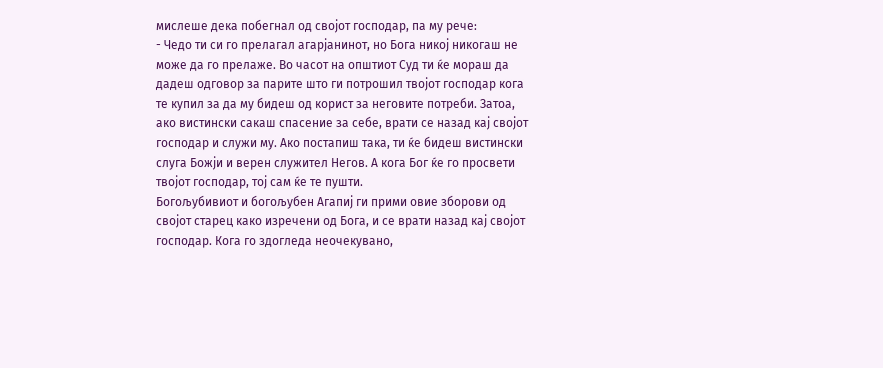мислеше дека побегнал од својот господар, па му рече:
- Чедо ти си го прелагал агарјанинот, но Бога никој никогаш не може да го прелаже. Во часот на општиот Суд ти ќе мораш да дадеш одговор за парите што ги потрошил твојот господар кога те купил за да му бидеш од корист за неговите потреби. Затоа, ако вистински сакаш спасение за себе, врати се назад кај својот господар и служи му. Ако постапиш така, ти ќе бидеш вистински слуга Божји и верен служител Негов. А кога Бог ќе го просвети твојот господар, тој сам ќе те пушти.
Богољубивиот и богољубен Агапиј ги прими овие зборови од својот старец како изречени од Бога, и се врати назад кај својот господар. Кога го здогледа неочекувано,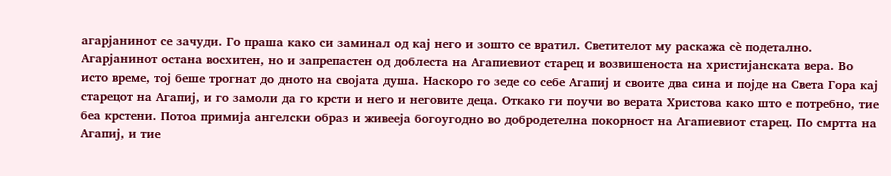агарјанинот се зачуди. Го праша како си заминал од кај него и зошто се вратил. Светителот му раскажа сѐ подетално. Агарјанинот остана восхитен, но и запрепастен од доблеста на Агапиевиот старец и возвишеноста на христијанската вера. Во исто време, тој беше трогнат до дното на својата душа. Наскоро го зеде со себе Агапиј и своите два сина и појде на Света Гора кај старецот на Агапиј, и го замоли да го крсти и него и неговите деца. Откако ги поучи во верата Христова како што е потребно, тие беа крстени. Потоа примија ангелски образ и живееја богоугодно во добродетелна покорност на Агапиевиот старец. По смртта на Агапиј, и тие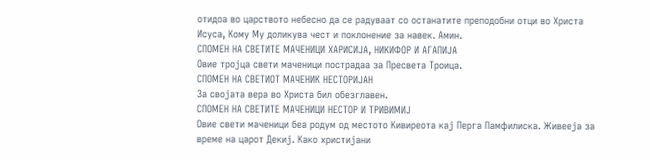отидоа во царството небесно да се радуваат со останатите преподобни отци во Христа Исуса, Кому Му доликува чест и поклонение за навек. Амин.
СПОМЕН НА СВЕТИТЕ МАЧЕНИЦИ ХАРИСИЈА, НИКИФОР И АГАПИЈА
Овие тројца свети маченици пострадаа за Пресвета Троица.
СПОМЕН НА СВЕТИОТ МАЧЕНИК НЕСТОРИЈАН
За својата вера во Христа бил обезглавен.
СПОМЕН НА СВЕТИТЕ МАЧЕНИЦИ НЕСТОР И ТРИВИМИЈ
Овие свети маченици беа родум од местото Кивиреота кај Перга Памфилиска. Живееја за време на царот Декиј. Како христијани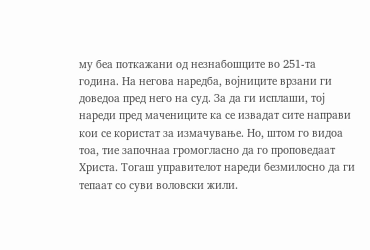му беа поткажани од незнабошците во 251-та година. На негова наредба, војниците врзани ги доведоа пред него на суд. За да ги исплаши, тој нареди пред мачениците ка се извадат сите направи кои се користат за измачување. Но, штом го видоа тоа, тие започнаа громогласно да го проповедаат Христа. Тогаш управителот нареди безмилосно да ги тепаат со суви воловски жили.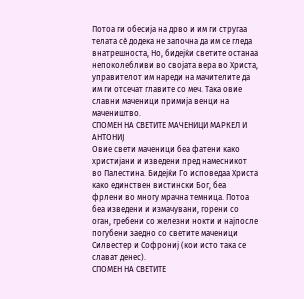Потоа ги обесија на дрво и им ги стругаа телата сѐ додека не започна да им се гледа внатрешноста, Но, бидејќи светите останаа непоколебливи во својата вера во Христа, управителот им нареди на мачителите да им ги отсечат главите со меч. Така овие славни маченици примија венци на мачеништво.
СПОМЕН НА СВЕТИТЕ МАЧЕНИЦИ МАРКЕЛ И АНТОНИЈ
Овие свети маченици беа фатени како христијани и изведени пред намесникот во Палестина. Бидејќи Го исповедаа Христа како единствен вистински Бог, беа фрлени во многу мрачна темница. Потоа беа изведени и измачувани, горени со оган, гребени со железни нокти и најпосле погубени заедно со светите маченици Силвестер и Софрониј (кои исто така се слават денес).
СПОМЕН НА СВЕТИТЕ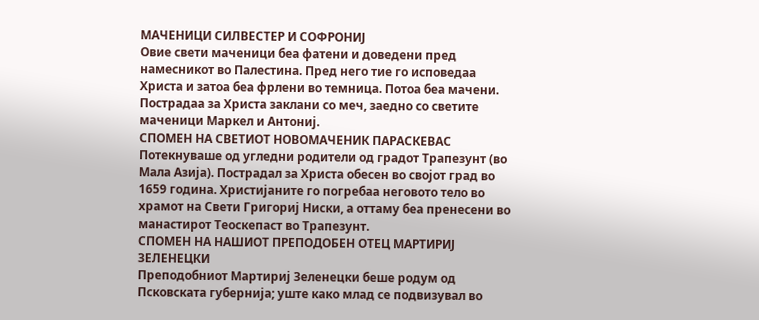МАЧЕНИЦИ СИЛВЕСТЕР И СОФРОНИЈ
Овие свети маченици беа фатени и доведени пред намесникот во Палестина. Пред него тие го исповедаа Христа и затоа беа фрлени во темница. Потоа беа мачени. Пострадаа за Христа заклани со меч, заедно со светите маченици Маркел и Антониј.
СПОМЕН НА СВЕТИОТ НОВОМАЧЕНИК ПАРАСКЕВАС
Потекнуваше од угледни родители од градот Трапезунт (во Мала Азија). Пострадал за Христа обесен во својот град во 1659 година. Христијаните го погребаа неговото тело во храмот на Свети Григориј Ниски, а оттаму беа пренесени во манастирот Теоскепаст во Трапезунт.
СПОМЕН НА НАШИОТ ПРЕПОДОБЕН ОТЕЦ МАРТИРИЈ ЗЕЛЕНЕЦКИ
Преподобниот Мартириј Зеленецки беше родум од Псковската губернија; уште како млад се подвизувал во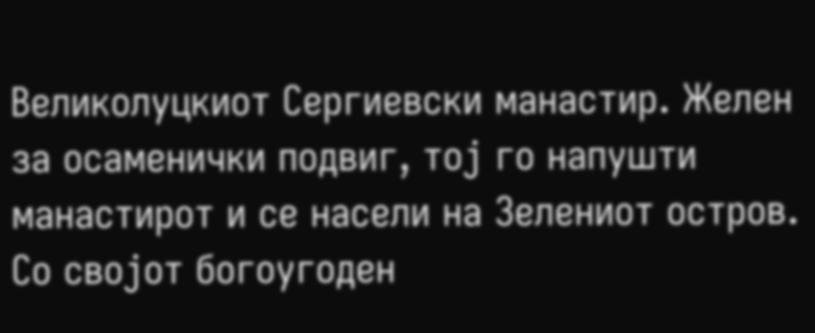Великолуцкиот Сергиевски манастир. Желен за осаменички подвиг, тој го напушти манастирот и се насели на Зелениот остров. Со својот богоугоден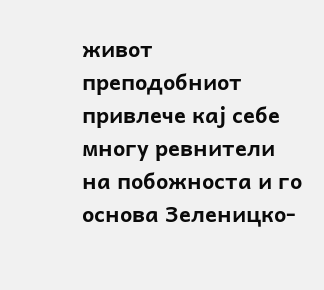живот преподобниот привлече кај себе многу ревнители на побожноста и го основа Зеленицко-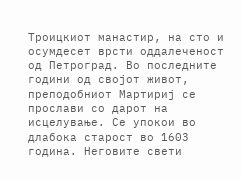Троицкиот манастир, на сто и осумдесет врсти оддалеченост од Петроград. Во последните години од својот живот, преподобниот Мартириј се прослави со дарот на исцелување. Се упокои во длабока старост во 1603 година. Неговите свети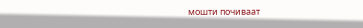мошти почиваат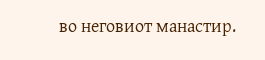во неговиот манастир.